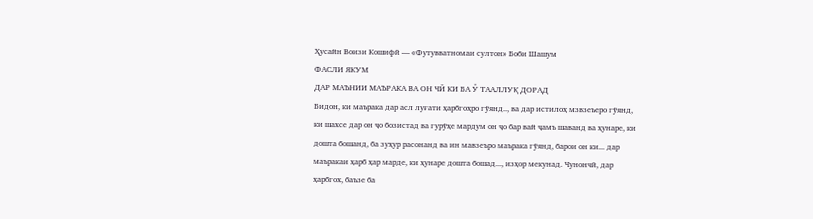Ҳусайн Воизи Кошифӣ — «Футувватномаи султон» Боби Шашум
ФАСЛИ ЯКУМ
ДАР МАЪНИИ МАЪРАКА ВА ОН ЧӢ КИ БА Ў ТААЛЛУҚ ДОРАД
Бидон, ки маърака дар асл луғати ҳарбгоҳро гўянд.., ва дар истилоҳ мзвзеъеро гўянд, ки шахсе дар он ҷо бозистад ва гурўҳе мардум он ҷо бар вай ҷамъ шаванд ва ҳунаре, ки дошта бошанд, ба зуҳур расонанд ва ин мавзеъро маърака гўянд, барои он ки... дар маъракаи ҳарб ҳар марде, ки ҳунаре дошта бошад..., изҳор мекунад. Чунончӣ, дар ҳарбгох, баъзе ба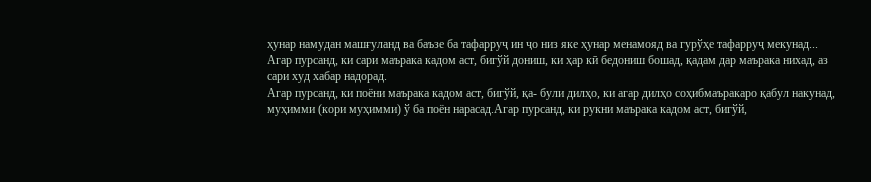ҳунар намудан машғуланд ва баъзе ба тафарруҷ ин ҷо низ яке ҳунар менамояд ва гурўҳе тафарруҷ мекунад... Агар пурсанд, ки сари маърака кадом аст, бигўй дониш, ки ҳар кӣ бедониш бошад, қадам дар маърака нихад, аз сари худ хабар надорад.
Агар пурсанд, ки поёни маърака кадом аст, бигўй, қа- були дилҳо, ки агар дилҳо соҳибмаъракаро қабул накунад, муҳимми (кори муҳимми) ў ба поён нарасад.Агар пурсанд, ки рукни маърака кадом аст, бигўй,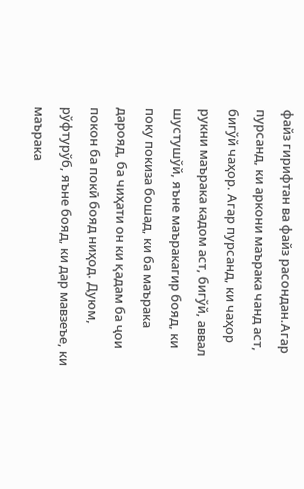файз гирифтан ва файз расондан.Агар пурсанд, ки аркони маърака чанд аст, бигўй чаҳор. Агар пурсанд, ки чаҳор рукни маърака кадом аст, бигўй, аввал шустушўй, яъне маъракагир бояд, ки поку покиза бошад, ки ба маърака дарояд, ба чиҳати он ки қадам ба ҷои покон ба покӣ бояд ниҳод. Дуюм, рўфтурўб, яъне бояд, ки дар мавзеъе, ки маърака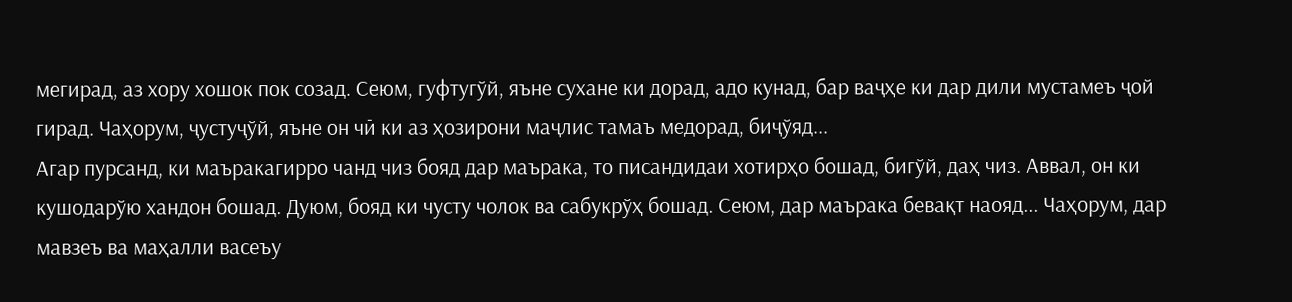мегирад, аз хору хошок пок созад. Сеюм, гуфтугўй, яъне сухане ки дорад, адо кунад, бар ваҷҳе ки дар дили мустамеъ ҷой гирад. Чаҳорум, ҷустуҷўй, яъне он чӣ ки аз ҳозирони маҷлис тамаъ медорад, биҷўяд...
Агар пурсанд, ки маъракагирро чанд чиз бояд дар маърака, то писандидаи хотирҳо бошад, бигўй, даҳ чиз. Аввал, он ки кушодарўю хандон бошад. Дуюм, бояд ки чусту чолок ва сабукрўҳ бошад. Сеюм, дар маърака бевақт наояд... Чаҳорум, дар мавзеъ ва маҳалли васеъу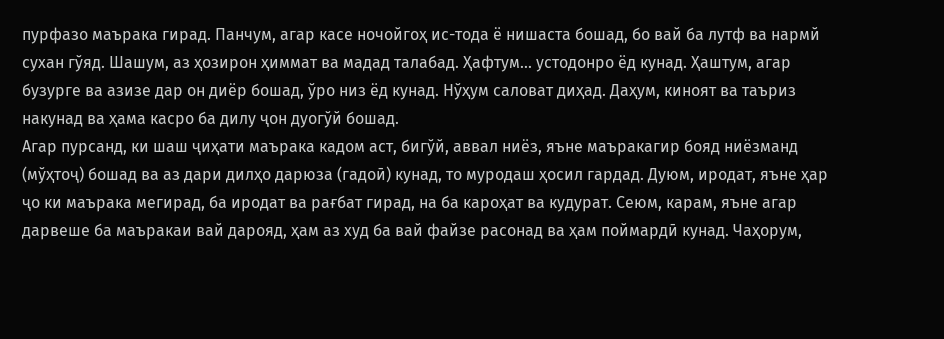пурфазо маърака гирад. Панчум, агар касе ночойгоҳ ис-тода ё нишаста бошад, бо вай ба лутф ва нармй сухан гўяд. Шашум, аз ҳозирон ҳиммат ва мадад талабад. Ҳафтум... устодонро ёд кунад. Ҳаштум, агар бузурге ва азизе дар он диёр бошад, ўро низ ёд кунад. Нўҳум саловат диҳад. Даҳум, киноят ва таъриз накунад ва ҳама касро ба дилу ҷон дуогўй бошад.
Агар пурсанд, ки шаш ҷиҳати маърака кадом аст, бигўй, аввал ниёз, яъне маъракагир бояд ниёзманд (мўҳтоҷ) бошад ва аз дари дилҳо дарюза (гадоӣ) кунад, то муродаш ҳосил гардад. Дуюм, иродат, яъне ҳар ҷо ки маърака мегирад, ба иродат ва рағбат гирад, на ба кароҳат ва кудурат. Сеюм, карам, яъне агар дарвеше ба маъракаи вай дарояд, ҳам аз худ ба вай файзе расонад ва ҳам поймардӣ кунад. Чаҳорум,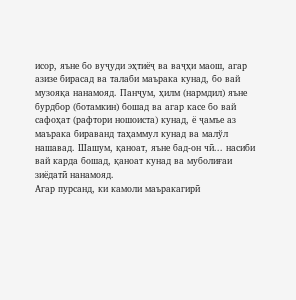исор, яъне бо вуҷуди эҳтиёҷ ва ваҷҳи маош, агар азизе бирасад ва талаби маърака кунад, бо вай музояқа нанамояд. Панҷум, ҳилм (нармдил) яъне бурдбор (ботамкин) бошад ва агар касе бо вай сафоҳат (рафтори ношоиста) кунад, ё ҷамъе аз маърака бираванд таҳаммул кунад ва малўл нашавад. Шашум, қаноат, яъне бад-он чӣ... насиби вай карда бошад, қаноат кунад ва муболиғаи зиёдатӣ нанамояд.
Агар пурсанд, ки камоли маъракагирӣ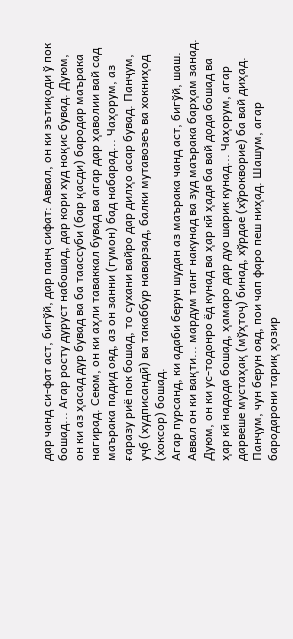дар чанд си-фат аст, бигўй, дар панҷ сифат: Аввал, он ки эътиқоди ў пок бошад... Агар росту дуруст набошад, дар кори худ ноқис бувад. Дуюм, он ки аз ҳасад дур бувад ва ба таассуби (бар қасди) бародар маърака нагирад. Сеюм, он ки аҳли таваккал бувад ва агар дар ҳаволии вай сад маърака падид ояд, аз он занни (гумон) бад набарад... Чаҳорум, аз ғаразу риё пок бошад, то сухани вайро дар дилҳо асар бувад. Панҷум, уҷб (худписандӣ) ва такаббур наварзад, балки мутавозеъ ва хокниҳод (хоксор) бошад.
Агар пурсанд, ки адаби берун шудан аз маърака чанд аст, бигўй, шаш. Аввал он ки вақти... мардум танг накунад ва зуд маърака барҳам занад. Дуюм, он ки ус-тодонро ёд кунад ва ҳар кӣ ҳадя ба вай дода бошад ва ҳар кӣ надода бошад, ҳамаро дар дуо шарик кунад... Чаҳорум, агар дарвеше мустаҳақ (мўҳтоҷ) бинад, хўрдае (хўрокворие) ба вай диҳад. Панҷум, чун берун ояд, пои чап фаро пеш ниҳад. Шашум, агар бародарони тариқ ҳозир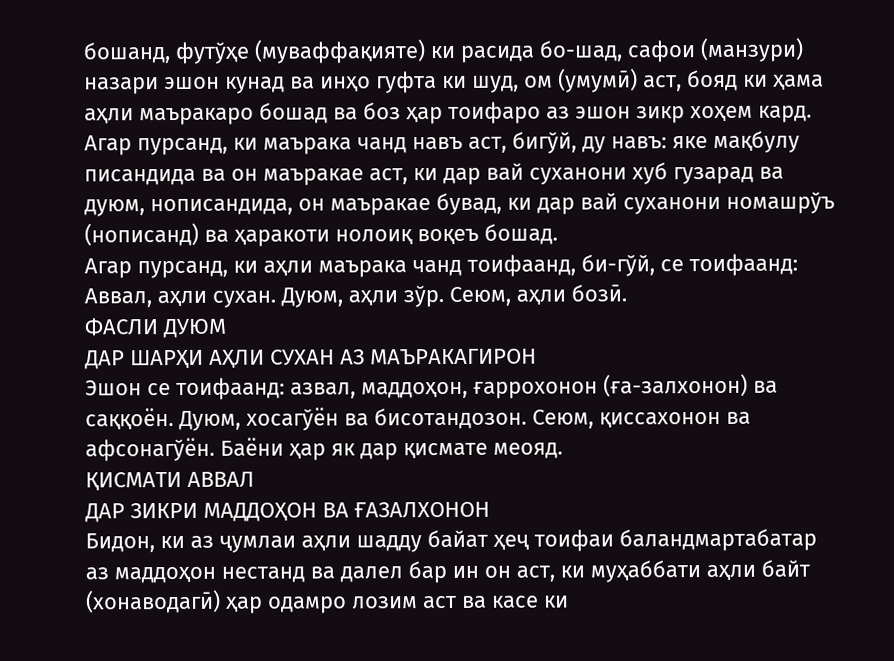бошанд, футўҳе (муваффақияте) ки расида бо-шад, сафои (манзури) назари эшон кунад ва инҳо гуфта ки шуд, ом (умумӣ) аст, бояд ки ҳама аҳли маъракаро бошад ва боз ҳар тоифаро аз эшон зикр хоҳем кард.
Агар пурсанд, ки маърака чанд навъ аст, бигўй, ду навъ: яке мақбулу писандида ва он маъракае аст, ки дар вай суханони хуб гузарад ва дуюм, нописандида, он маъракае бувад, ки дар вай суханони номашрўъ (нописанд) ва ҳаракоти нолоиқ воқеъ бошад.
Агар пурсанд, ки аҳли маърака чанд тоифаанд, би-гўй, се тоифаанд: Аввал, аҳли сухан. Дуюм, аҳли зўр. Сеюм, аҳли бозӣ.
ФАСЛИ ДУЮМ
ДАР ШАРҲИ АҲЛИ СУХАН АЗ МАЪРАКАГИРОН
Эшон се тоифаанд: азвал, маддоҳон, ғаррохонон (ға-залхонон) ва саққоён. Дуюм, хосагўён ва бисотандозон. Сеюм, қиссахонон ва афсонагўён. Баёни ҳар як дар қисмате меояд.
ҚИСМАТИ АВВАЛ
ДАР ЗИКРИ МАДДОҲОН ВА ҒАЗАЛХОНОН
Бидон, ки аз ҷумлаи аҳли шадду байат ҳеҷ тоифаи баландмартабатар аз маддоҳон нестанд ва далел бар ин он аст, ки муҳаббати аҳли байт (хонаводагӣ) ҳар одамро лозим аст ва касе ки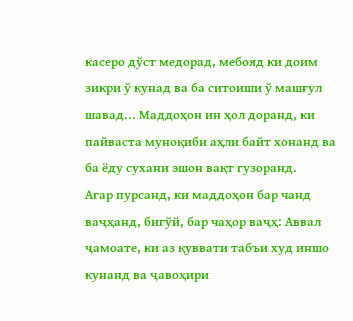касеро дўст медорад, мебояд ки доим зикри ў кунад ва ба ситоиши ў машғул шавад... Маддоҳон ин ҳол доранд, ки пайваста муноқиби аҳли байт хонанд ва ба ёду сухани эшон вақт гузоранд.
Агар пурсанд, ки маддоҳон бар чанд ваҷҳанд, бигўй, бар чаҳор ваҷҳ: Аввал ҷамоате, ки аз қуввати табъи худ иншо кунанд ва ҷавоҳири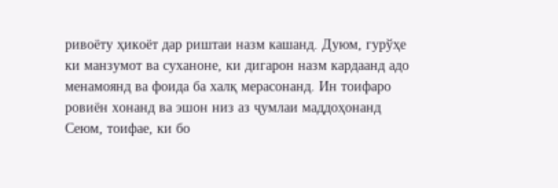ривоёту ҳикоёт дар риштаи назм кашанд. Дуюм, гурўҳе ки манзумот ва суханоне, ки дигарон назм кардаанд адо менамоянд ва фоида ба халқ мерасонанд. Ин тоифаро ровиён хонанд ва эшон низ аз ҷумлаи маддоҳонанд Сеюм, тоифае, ки бо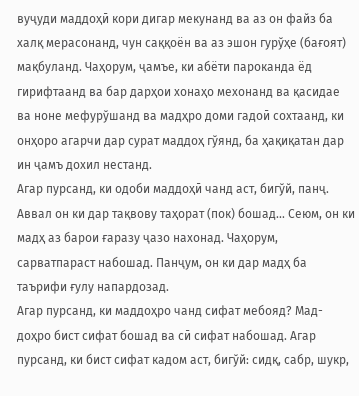вуҷуди маддоҳӣ кори дигар мекунанд ва аз он файз ба халқ мерасонанд, чун саққоён ва аз эшон гурўҳе (бағоят) мақбуланд. Чаҳорум, ҷамъе, ки абёти пароканда ёд гирифтаанд ва бар дарҳои хонаҳо мехонанд ва қасидае ва ноне мефурўшанд ва мадҳро доми гадоӣ сохтаанд, ки онҳоро агарчи дар сурат маддоҳ гўянд, ба ҳақиқатан дар ин ҷамъ дохил нестанд.
Агар пурсанд, ки одоби маддоҳӣ чанд аст, бигўй, панҷ. Аввал он ки дар тақвову таҳорат (пок) бошад... Сеюм, он ки мадҳ аз барои ғаразу ҷазо нахонад. Чаҳорум, сарватпараст набошад. Панҷум, он ки дар мадҳ ба таърифи ғулу напардозад.
Агар пурсанд, ки маддоҳро чанд сифат мебояд? Мад-доҳро бист сифат бошад ва сӣ сифат набошад. Агар пурсанд, ки бист сифат кадом аст, бигўй: сидқ, сабр, шукр,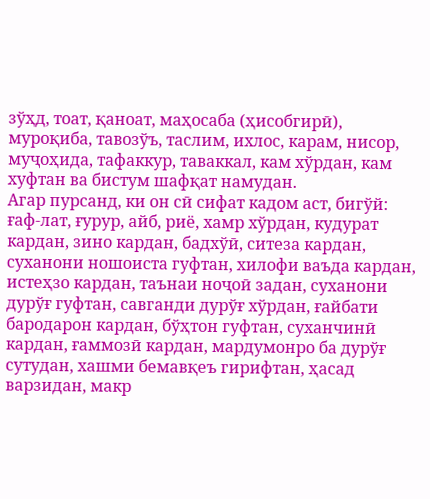зўҳд, тоат, қаноат, маҳосаба (ҳисобгирӣ), муроқиба, тавозўъ, таслим, ихлос, карам, нисор, муҷоҳида, тафаккур, таваккал, кам хўрдан, кам хуфтан ва бистум шафқат намудан.
Агар пурсанд, ки он сӣ сифат кадом аст, бигўй: ғаф-лат, ғурур, айб, риё, хамр хўрдан, кудурат кардан, зино кардан, бадхўӣ, ситеза кардан, суханони ношоиста гуфтан, хилофи ваъда кардан, истеҳзо кардан, таънаи ноҷоӣ задан, суханони дурўғ гуфтан, савганди дурўғ хўрдан, ғайбати бародарон кардан, бўҳтон гуфтан, суханчинӣ кардан, ғаммозӣ кардан, мардумонро ба дурўғ сутудан, хашми бемавқеъ гирифтан, ҳасад варзидан, макр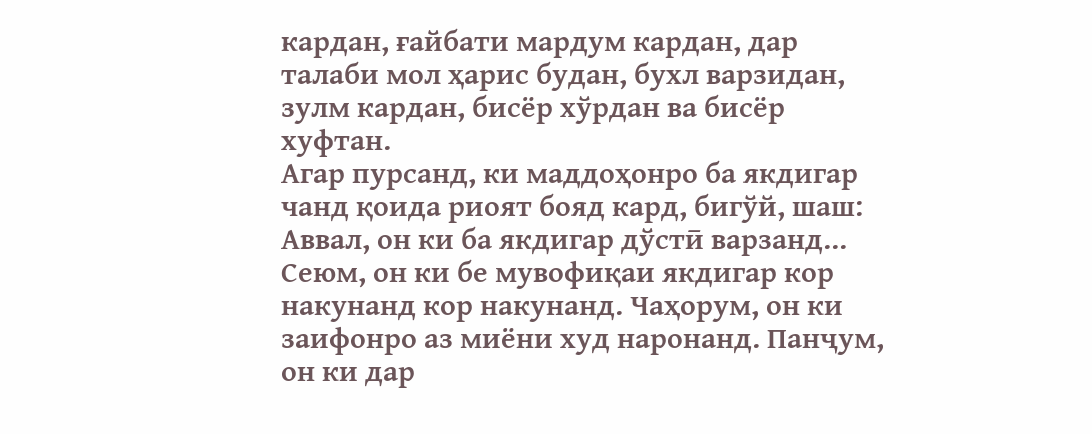кардан, ғайбати мардум кардан, дар талаби мол ҳарис будан, бухл варзидан, зулм кардан, бисёр хўрдан ва бисёр хуфтан.
Агар пурсанд, ки маддоҳонро ба якдигар чанд қоида риоят бояд кард, бигўй, шаш: Аввал, он ки ба якдигар дўстӣ варзанд... Сеюм, он ки бе мувофиқаи якдигар кор накунанд кор накунанд. Чаҳорум, он ки заифонро аз миёни худ наронанд. Панҷум, он ки дар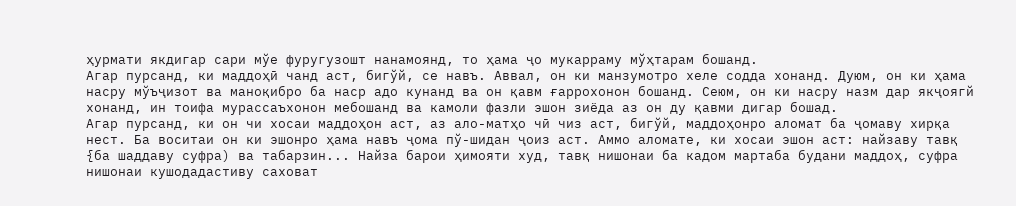ҳурмати якдигар сари мўе фуругузошт нанамоянд, то ҳама ҷо мукарраму мўҳтарам бошанд.
Агар пурсанд, ки маддоҳӣ чанд аст, бигўй, се навъ. Аввал, он ки манзумотро хеле содда хонанд. Дуюм, он ки ҳама насру мўъҷизот ва маноқибро ба наср адо кунанд ва он қавм ғаррохонон бошанд. Сеюм, он ки насру назм дар якҷоягй хонанд, ин тоифа мурассаъхонон мебошанд ва камоли фазли эшон зиёда аз он ду қавми дигар бошад.
Агар пурсанд, ки он чи хосаи маддоҳон аст, аз ало-матҳо чӣ чиз аст, бигўй, маддоҳонро аломат ба ҷомаву хирқа нест. Ба воситаи он ки эшонро ҳама навъ ҷома пў-шидан ҷоиз аст. Аммо аломате, ки хосаи эшон аст: найзаву тавқ {ба шаддаву суфра) ва табарзин... Найза барои ҳимояти худ, тавқ нишонаи ба кадом мартаба будани маддоҳ, суфра нишонаи кушодадастиву саховат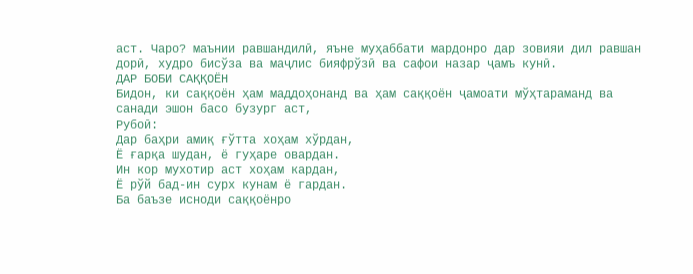аст. Чаро? маънии равшандилӣ, яъне муҳаббати мардонро дар зовияи дил равшан дорӣ, худро бисўза ва маҷлис бияфрўзӣ ва сафои назар ҷамъ кунӣ.
ДАР БОБИ САҚҚОЁН
Бидон, ки саққоён ҳам маддоҳонанд ва ҳам саққоён ҷамоати мўҳтараманд ва санади эшон басо бузург аст,
Рубоӣ:
Дар баҳри амиқ ғўтта хоҳам хўрдан,
Ё ғарқа шудан, ё гуҳаре овардан.
Ин кор мухотир аст хоҳам кардан,
Ё рўй бад-ин сурх кунам ё гардан.
Ба баъзе исноди саққоёнро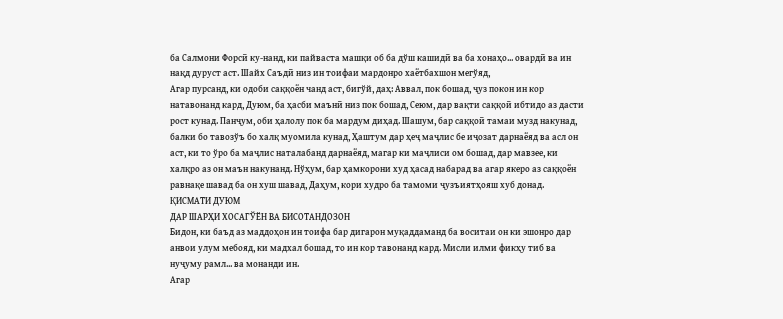ба Салмони Форсӣ ку-нанд, ки пайваста машқи об ба дўш кашидӣ ва ба хонаҳо... овардӣ ва ин нақд дуруст аст. Шайх Саъдӣ низ ин тоифаи мардонро хаётбахшон мегўяд,
Агар пурсанд, ки одоби саққоён чанд аст, бигўй, даҳ: Аввал, пок бошад, ҷуз покон ин кор натавонанд кард, Дуюм, ба ҳасби маънӣ низ пок бошад, Сеюм, дар вақти саққоӣ ибтидо аз дасти рост кунад. Панҷум, оби ҳалолу пок ба мардум диҳад. Шашум, бар саққоӣ тамаи музд накунад, балки бо тавозўъ бо халқ муомила кунад, Ҳаштум дар ҳеҷ маҷлис бе иҷозат дарнаёяд ва асл он аст, ки то ўро ба маҷлис наталабанд дарнаёяд, магар ки маҷлиси ом бошад, дар мавзее, ки халқро аз он маън накунанд. Нўҳум, бар ҳамкорони худ ҳасад набарад ва агар якеро аз саққоён равнақе шавад ба он хуш шавад, Даҳум, кори худро ба тамоми ҷузъиятҳояш хуб донад.
ҚИСМАТИ ДУЮМ
ДАР ШАРҲИ ХОСАГЎЁН ВА БИСОТАНДОЗОН
Бидон, ки баъд аз маддоҳон ин тоифа бар дигарон муқаддаманд ба воситаи он ки эшонро дар анвои улум мебояд, ки мадхал бошад, то ин кор тавонанд кард. Мисли илми фикҳу тиб ва нуҷуму рамл... ва монанди ин.
Агар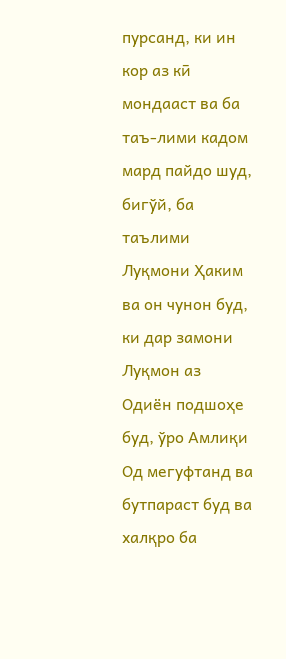пурсанд, ки ин кор аз кӣ мондааст ва ба таъ-лими кадом мард пайдо шуд, бигўй, ба таълими Луқмони Ҳаким ва он чунон буд, ки дар замони Луқмон аз Одиён подшоҳе буд, ўро Амлиқи Од мегуфтанд ва бутпараст буд ва халқро ба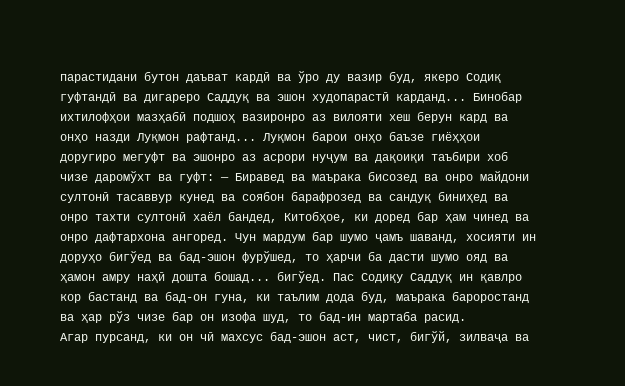парастидани бутон даъват кардӣ ва ўро ду вазир буд, якеро Содиқ гуфтандӣ ва дигареро Саддуқ ва эшон худопарастӣ карданд... Бинобар ихтилофҳои мазҳабӣ подшоҳ вазиронро аз вилояти хеш берун кард ва онҳо назди Луқмон рафтанд... Луқмон барои онҳо баъзе гиёҳҳои доругиро мегуфт ва эшонро аз асрори нуҷум ва дақоиқи таъбири хоб чизе даромўхт ва гуфт: — Биравед ва маърака бисозед ва онро майдони султонӣ тасаввур кунед ва соябон барафрозед ва сандуқ биниҳед ва онро тахти султонӣ хаёл бандед, Китобҳое, ки доред бар ҳам чинед ва онро дафтархона ангоред. Чун мардум бар шумо ҷамъ шаванд, хосияти ин доруҳо бигўед ва бад-эшон фурўшед, то ҳарчи ба дасти шумо ояд ва ҳамон амру наҳӣ дошта бошад... бигўед. Пас Содиқу Саддуқ ин қавлро кор бастанд ва бад-он гуна, ки таълим дода буд, маърака бароростанд ва ҳар рўз чизе бар он изофа шуд, то бад-ин мартаба расид.
Агар пурсанд, ки он чӣ махсус бад-эшон аст, чист, бигўй, зилваҷа ва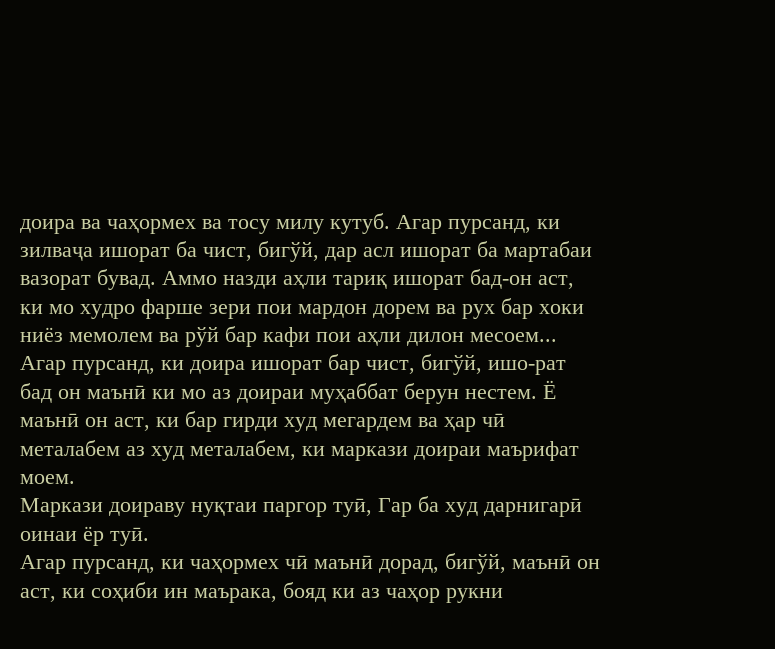доира ва чаҳормех ва тосу милу кутуб. Агар пурсанд, ки зилваҷа ишорат ба чист, бигўй, дар асл ишорат ба мартабаи вазорат бувад. Аммо назди аҳли тариқ ишорат бад-он аст, ки мо худро фарше зери пои мардон дорем ва рух бар хоки ниёз мемолем ва рўй бар кафи пои аҳли дилон месоем...
Агар пурсанд, ки доира ишорат бар чист, бигўй, ишо-рат бад он маънӣ ки мо аз доираи муҳаббат берун нестем. Ё маънӣ он аст, ки бар гирди худ мегардем ва ҳар чӣ металабем аз худ металабем, ки маркази доираи маърифат моем.
Маркази доираву нуқтаи паргор туӣ, Гар ба худ дарнигарӣ оинаи ёр туӣ.
Агар пурсанд, ки чаҳормех чӣ маънӣ дорад, бигўй, маънӣ он аст, ки соҳиби ин маърака, бояд ки аз чаҳор рукни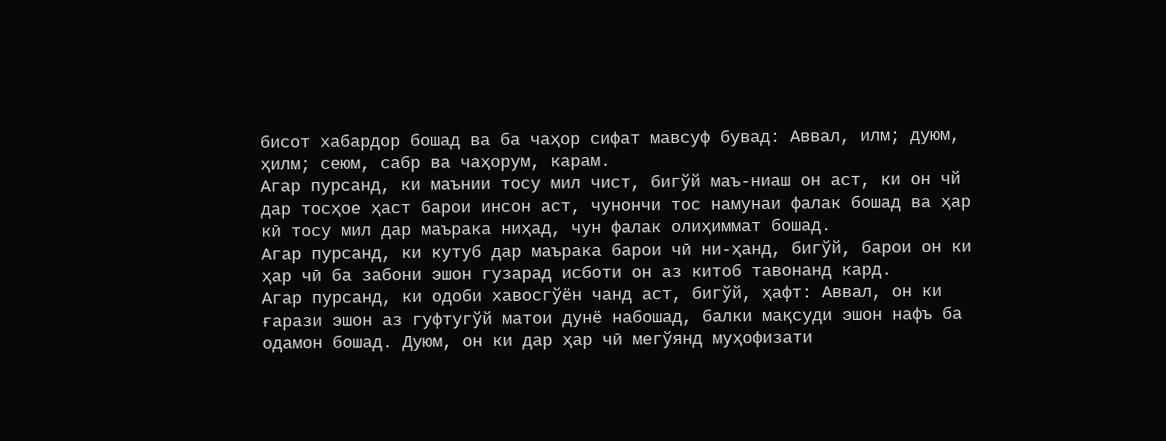бисот хабардор бошад ва ба чаҳор сифат мавсуф бувад: Аввал, илм; дуюм, ҳилм; сеюм, сабр ва чаҳорум, карам.
Агар пурсанд, ки маънии тосу мил чист, бигўй маъ-ниаш он аст, ки он чй дар тосҳое ҳаст барои инсон аст, чунончи тос намунаи фалак бошад ва ҳар кӣ тосу мил дар маърака ниҳад, чун фалак олиҳиммат бошад.
Агар пурсанд, ки кутуб дар маърака барои чӣ ни-ҳанд, бигўй, барои он ки ҳар чӣ ба забони эшон гузарад исботи он аз китоб тавонанд кард.
Агар пурсанд, ки одоби хавосгўён чанд аст, бигўй, ҳафт: Аввал, он ки ғарази эшон аз гуфтугўй матои дунё набошад, балки мақсуди эшон нафъ ба одамон бошад. Дуюм, он ки дар ҳар чӣ мегўянд муҳофизати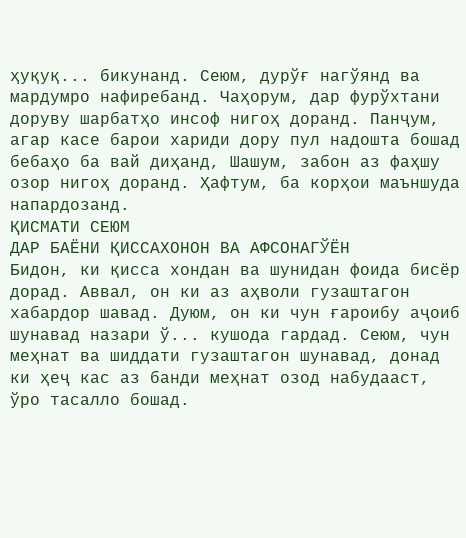ҳуқуқ... бикунанд. Сеюм, дурўғ нагўянд ва мардумро нафиребанд. Чаҳорум, дар фурўхтани доруву шарбатҳо инсоф нигоҳ доранд. Панҷум, агар касе барои хариди дору пул надошта бошад бебаҳо ба вай диҳанд, Шашум, забон аз фаҳшу озор нигоҳ доранд. Ҳафтум, ба корҳои маъншуда напардозанд.
ҚИСМАТИ СЕЮМ
ДАР БАЁНИ ҚИССАХОНОН ВА АФСОНАГЎЁН
Бидон, ки қисса хондан ва шунидан фоида бисёр дорад. Аввал, он ки аз аҳволи гузаштагон хабардор шавад. Дуюм, он ки чун ғароибу аҷоиб шунавад назари ў... кушода гардад. Сеюм, чун меҳнат ва шиддати гузаштагон шунавад, донад ки ҳеҷ кас аз банди меҳнат озод набудааст, ўро тасалло бошад.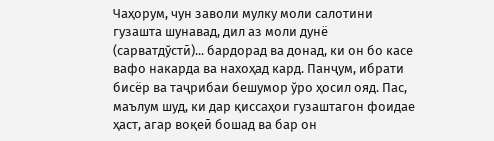Чаҳорум, чун заволи мулку моли салотини гузашта шунавад, дил аз моли дунё (сарватдўстӣ)... бардорад ва донад, ки он бо касе вафо накарда ва нахоҳад кард. Панҷум, ибрати бисёр ва таҷрибаи бешумор ўро ҳосил ояд. Пас, маълум шуд, ки дар қиссаҳои гузаштагон фоидае ҳаст, агар воқеӣ бошад ва бар он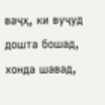ваҷҳ, ки вуҷуд дошта бошад, хонда шавад,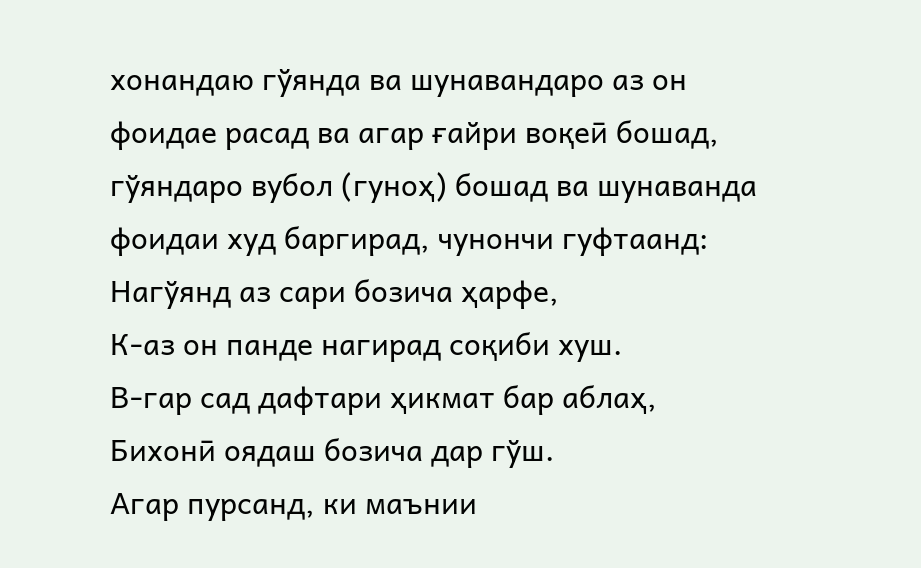хонандаю гўянда ва шунавандаро аз он фоидае расад ва агар ғайри воқеӣ бошад, гўяндаро вубол (гуноҳ) бошад ва шунаванда фоидаи худ баргирад, чунончи гуфтаанд:
Нагўянд аз сари бозича ҳарфе,
К-аз он панде нагирад соқиби хуш.
В-гар сад дафтари ҳикмат бар аблаҳ,
Бихонӣ оядаш бозича дар гўш.
Агар пурсанд, ки маънии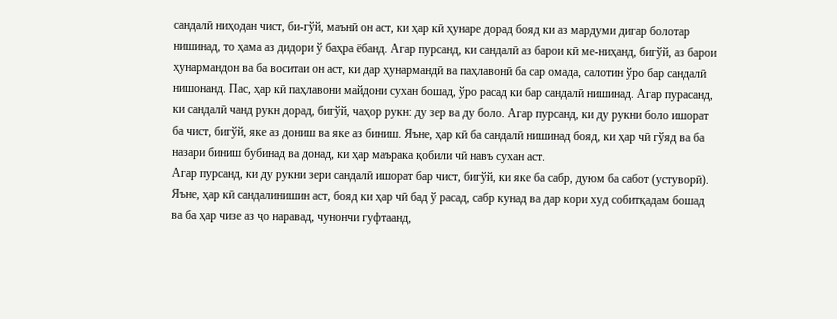сандалӣ ниҳодан чист, би-гўй, маънӣ он аст, ки ҳар кӣ ҳунаре дорад бояд ки аз мардуми дигар болотар нишинад, то ҳама аз дидори ў баҳра ёбанд. Агар пурсанд, ки сандалӣ аз барои кӣ ме-ниҳанд, бигўй, аз барои ҳунармандон ва ба воситаи он аст, ки дар ҳунармандӣ ва паҳлавонӣ ба сар омада, салотин ўро бар сандалӣ нишонанд. Пас, ҳар кӣ паҳлавони майдони сухан бошад, ўро расад ки бар сандалӣ нишинад. Агар пурасанд, ки сандалӣ чанд рукн дорад, бигўй, чаҳор рукн: ду зер ва ду боло. Агар пурсанд, ки ду рукни боло ишорат ба чист, бигўй, яке аз дониш ва яке аз биниш. Яъне, ҳар кӣ ба сандалӣ нишинад бояд, ки ҳар чӣ гўяд ва ба назари биниш бубинад ва донад, ки ҳар маърака қобили чӣ навъ сухан аст.
Агар пурсанд, ки ду рукни зери сандалӣ ишорат бар чист, бигўй, ки яке ба сабр, дуюм ба сабот (устуворӣ). Яъне, ҳар кӣ сандалинишин аст, бояд ки ҳар чӣ бад ў расад, сабр кунад ва дар кори худ собитқадам бошад ва ба ҳар чизе аз ҷо наравад, чунончи гуфтаанд,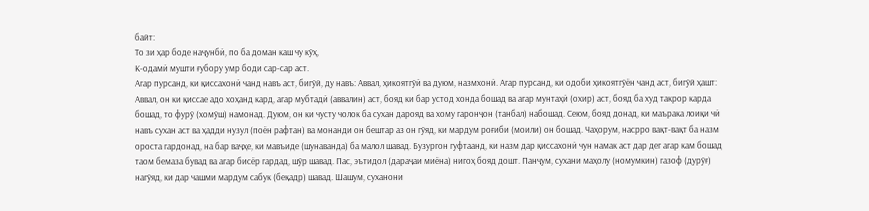байт:
То зи ҳар боде наҷунбӣ, по ба доман каш чу кўҳ,
К-одамӣ мушти ғубору умр боди сар-сар аст.
Агар пурсанд, ки қиссахонӣ чанд навъ аст, бигўй, ду навъ: Аввал, ҳикоятгўӣ ва дуюм, назмхонӣ. Агар пурсанд, ки одоби ҳикоятгўён чанд аст, бигўй ҳашт: Аввал, он ки қиссае адо хоҳанд кард, агар мубтадӣ (аввалин) аст, бояд ки бар устод хонда бошад ва агар мунтаҳӣ (охир) аст, бояд ба худ такрор карда бошад, то фурў (хомўш) намонад. Дуюм, он ки чусту чолок ба сухан дарояд ва хому гаронҷон (танбал) набошад. Сеюм, бояд донад, ки маърака лоиқи чӣ навъ сухан аст ва ҳадди нузул (поён рафтан) ва монанди он бештар аз он гўяд, ки мардум роғиби (моили) он бошад. Чаҳорум, насрро вақт-вақт ба назм ороста гардонад, на бар ваҷҳе, ки мавъиде (шунаванда) ба малол шавад. Бузургон гуфтаанд, ки назм дар қиссахонӣ чун намак аст дар дег агар кам бошад таом бемаза бувад ва агар бисёр гардад, шўр шавад. Пас, эътидол (дараҷаи миёна) нигоҳ бояд дошт. Панҷум, сухани маҳолу (номумкин) газоф (дурўғ) нагўяд, ки дар чашми мардум сабук (беқадр) шавад. Шашум, суханони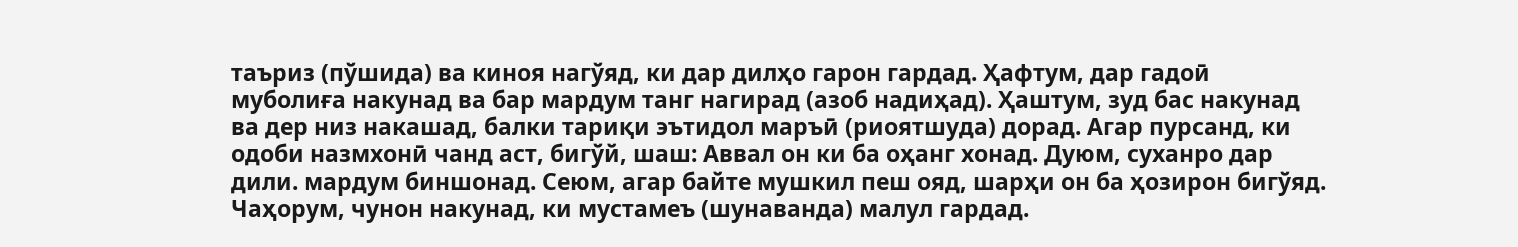таъриз (пўшида) ва киноя нагўяд, ки дар дилҳо гарон гардад. Ҳафтум, дар гадоӣ муболиға накунад ва бар мардум танг нагирад (азоб надиҳад). Ҳаштум, зуд бас накунад ва дер низ накашад, балки тариқи эътидол маръӣ (риоятшуда) дорад. Агар пурсанд, ки одоби назмхонӣ чанд аст, бигўй, шаш: Аввал он ки ба оҳанг хонад. Дуюм, суханро дар дили. мардум биншонад. Сеюм, агар байте мушкил пеш ояд, шарҳи он ба ҳозирон бигўяд. Чаҳорум, чунон накунад, ки мустамеъ (шунаванда) малул гардад.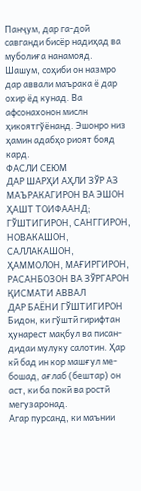Панҷум, дар га-доӣ савганди бисёр надиҳад ва муболиға нанамояд. Шашум, соҳиби он назмро дар аввали маърака ё дар охир ёд кунад. Ва афсонахонон мислн ҳикоятгўёнанд. Эшонро низ ҳамин адабҳо риоят бояд кард.
ФАСЛИ СЕЮМ
ДАР ШАРҲИ АҲЛИ ЗЎР АЗ МАЪРАКАГИРОН ВА ЭШОН ҲАШТ ТОИФААНД; ГЎШТИГИРОН, САНГГИРОН, НОВАКАШОН, САЛЛАКАШОН, ҲАММОЛОН, МАҒИРГИРОН, РАСАНБОЗОН ВА ЗЎРГАРОН
ҚИСМАТИ АВВАЛ
ДАР БАЁНИ ГЎШТИГИРОН
Бидон, ки гўштӣ гирифтан ҳунарест мақбул ва писан-дидаи мулуку салотин. Ҳар кӣ бад ин кор машғул ме-бошад, ағлаб (бештар) он аст, ки ба покӣ ва ростӣ мегузаронад.
Агар пурсанд, ки маънии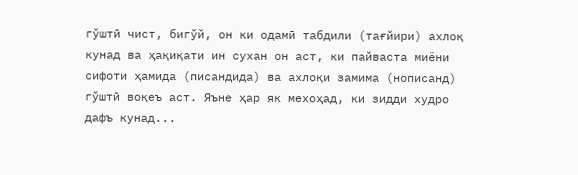гўштӣ чист, бигўй, он ки одамӣ табдили (тағйири) ахлоқ кунад ва ҳақиқати ин сухан он аст, ки пайваста миёни сифоти ҳамида (писандида) ва ахлоқи замима (нописанд) гўштӣ воқеъ аст. Яъне ҳар як мехоҳад, ки зидди худро дафъ кунад...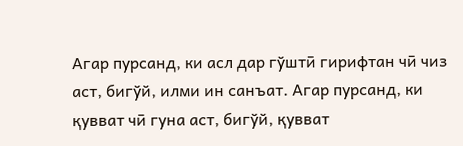Агар пурсанд, ки асл дар гўштӣ гирифтан чӣ чиз аст, бигўй, илми ин санъат. Агар пурсанд, ки қувват чӣ гуна аст, бигўй, қувват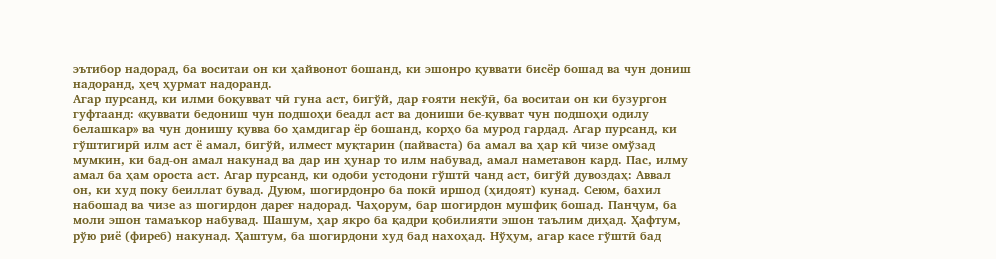эътибор надорад, ба воситаи он ки ҳайвонот бошанд, ки эшонро қуввати бисёр бошад ва чун дониш надоранд, ҳеҷ ҳурмат надоранд.
Агар пурсанд, ки илми боқувват чӣ гуна аст, бигўй, дар ғояти некўӣ, ба воситаи он ки бузургон гуфтаанд: «қуввати бедониш чун подшоҳи беадл аст ва дониши бе-қувват чун подшоҳи одилу белашкар» ва чун донишу қувва бо ҳамдигар ёр бошанд, корҳо ба мурод гардад. Агар пурсанд, ки гўштигирӣ илм аст ё амал, бигўй, илмест муқтарин (пайваста) ба амал ва ҳар кӣ чизе омўзад мумкин, ки бад-он амал накунад ва дар ин ҳунар то илм набувад, амал наметавон кард. Пас, илму амал ба ҳам ороста аст. Агар пурсанд, ки одоби устодони гўштӣ чанд аст, бигўй дувоздаҳ: Аввал он, ки худ поку беиллат бувад. Дуюм, шогирдонро ба покӣ иршод (ҳидоят) кунад. Сеюм, бахил набошад ва чизе аз шогирдон дареғ надорад. Чаҳорум, бар шогирдон мушфиқ бошад. Панҷум, ба моли эшон тамаъкор набувад. Шашум, ҳар якро ба қадри қобилияти эшон таълим диҳад. Ҳафтум, рўю риё (фиреб) накунад. Ҳаштум, ба шогирдони худ бад нахоҳад. Нўҳум, агар касе гўштӣ бад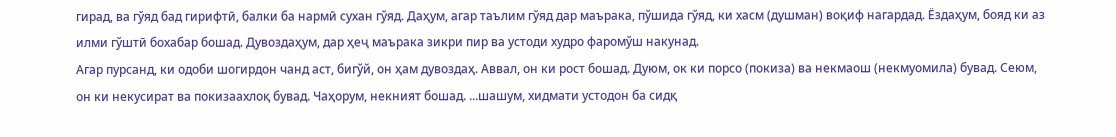гирад, ва гўяд бад гирифтӣ, балки ба нармӣ сухан гўяд. Даҳум, агар таълим гўяд дар маърака, пўшида гўяд, ки хасм (душман) воқиф нагардад. Ёздаҳум, бояд ки аз илми гўштӣ бохабар бошад. Дувоздаҳум, дар ҳеҷ маърака зикри пир ва устоди худро фаромўш накунад.
Агар пурсанд, ки одоби шогирдон чанд аст, бигўй, он ҳам дувоздаҳ. Аввал, он ки рост бошад. Дуюм, ок ки порсо (покиза) ва некмаош (некмуомила) бувад. Сеюм, он ки некусират ва покизаахлоқ бувад. Чаҳорум, некният бошад. ...шашум, хидмати устодон ба сидқ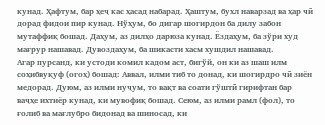кунад. Ҳафтум, бар ҳеҷ кас ҳасад набарад. Ҳаштум, бухл наварзад ва ҳар чӣ дорад фидои пир кунад. Нўҳум, бо дигар шогирдон ба дилу забон мутаффиқ бошад. Даҳум, аз дилҳо дарюза кунад. Ёздаҳум, ба зўри худ мағрур нашавад. Дувоздаҳум, ба шикасти хасм хушдил нашавад.
Агар пурсанд, ки устоди комил кадом аст, бигўй, он ки аз шаш илм соҳибвуқуф (огоҳ) бошад: Аввал, илми тиб то донад, ки шогирдро чӣ зиён медорад. Дуюм, аз илми нуҷум, то вақт ва соати гўштӣ гирифтан бар ваҷҳе ихтиёр кунад, ки мувофиқ бошад. Сеюм, аз илми рамл (фол), то ғолиб ва мағлубро бидонад ва шиносад, ки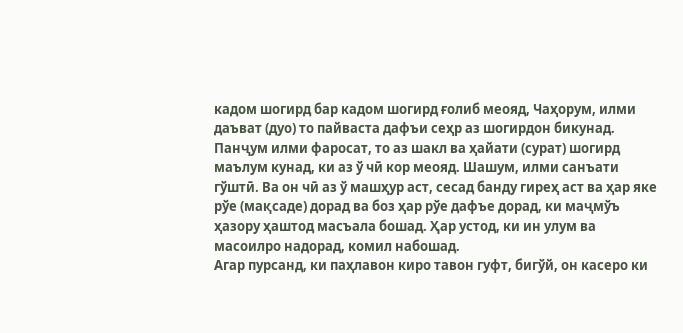кадом шогирд бар кадом шогирд ғолиб меояд, Чаҳорум, илми даъват (дуо) то пайваста дафъи сеҳр аз шогирдон бикунад. Панҷум илми фаросат, то аз шакл ва ҳайати (сурат) шогирд маълум кунад, ки аз ў чӣ кор меояд. Шашум, илми санъати гўштӣ. Ва он чӣ аз ў машҳур аст, сесад банду гиреҳ аст ва ҳар яке рўе (мақсаде) дорад ва боз ҳар рўе дафъе дорад, ки маҷмўъ ҳазору ҳаштод масъала бошад. Ҳар устод, ки ин улум ва масоилро надорад, комил набошад.
Агар пурсанд, ки паҳлавон киро тавон гуфт, бигўй, он касеро ки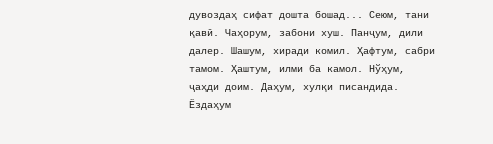дувоздаҳ сифат дошта бошад... Сеюм, тани қавӣ. Чаҳорум, забони хуш. Панҷум, дили далер. Шашум, хиради комил. Ҳафтум, сабри тамом. Ҳаштум, илми ба камол. Нўҳум, ҷаҳди доим. Даҳум, хулқи писандида. Ёздаҳум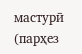мастурӣ (парҳез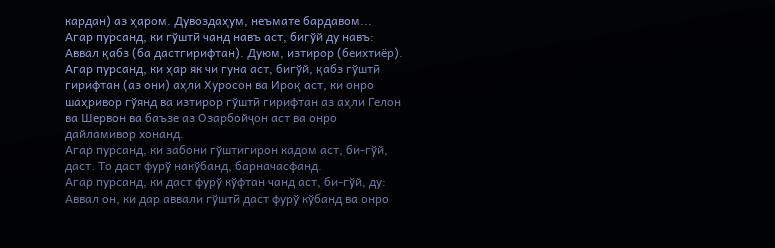кардан) аз ҳаром. Дувоздаҳум, неъмате бардавом...
Агар пурсанд, ки гўштӣ чанд навъ аст, бигўй ду навъ: Аввал қабз (ба дастгирифтан). Дуюм, изтирор (беихтиёр). Агар пурсанд, ки ҳар як чи гуна аст, бигўй, қабз гўштӣ гирифтан (аз они) аҳли Хуросон ва Ироқ аст, ки онро шаҳривор гўянд ва изтирор гўштӣ гирифтан аз аҳли Гелон ва Шервон ва баъзе аз Озарбойҷон аст ва онро дайламивор хонанд.
Агар пурсанд, ки забони гўштигирон кадом аст, би-гўй, даст. То даст фурў накўбанд, барначасфанд.
Агар пурсанд, ки даст фурў кўфтан чанд аст, би-гўй, ду: Аввал он, ки дар аввали гўштӣ даст фурў кўбанд ва онро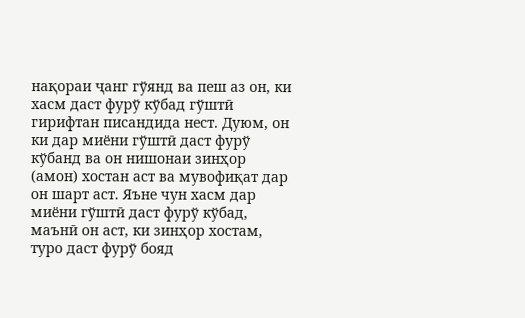нақораи ҷанг гўянд ва пеш аз он, ки хасм даст фурў кўбад гўштӣ гирифтан писандида нест. Дуюм, он ки дар миёни гўштӣ даст фурў кўбанд ва он нишонаи зинҳор (амон) хостан аст ва мувофиқат дар он шарт аст. Яъне чун хасм дар миёни гўштӣ даст фурў кўбад, маънӣ он аст, ки зинҳор хостам, туро даст фурў бояд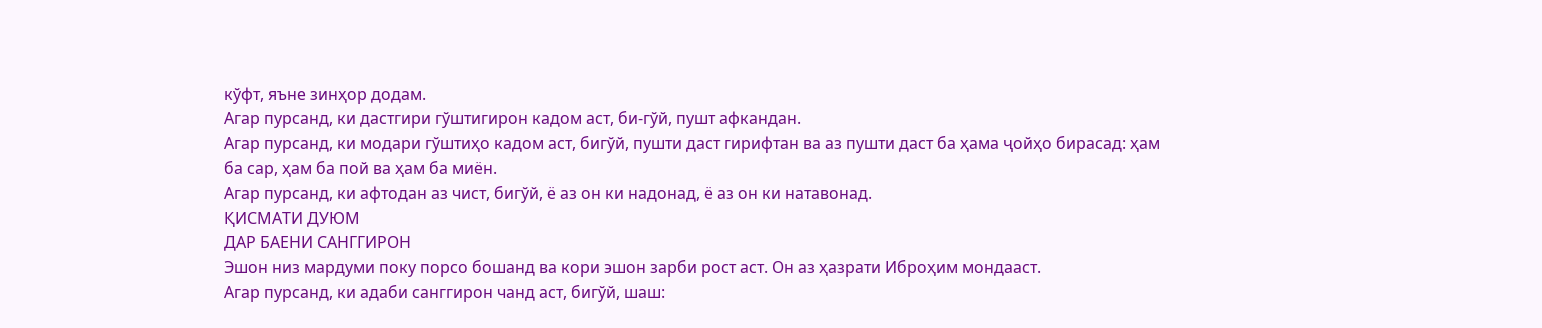кўфт, яъне зинҳор додам.
Агар пурсанд, ки дастгири гўштигирон кадом аст, би-гўй, пушт афкандан.
Агар пурсанд, ки модари гўштиҳо кадом аст, бигўй, пушти даст гирифтан ва аз пушти даст ба ҳама ҷойҳо бирасад: ҳам ба сар, ҳам ба пой ва ҳам ба миён.
Агар пурсанд, ки афтодан аз чист, бигўй, ё аз он ки надонад, ё аз он ки натавонад.
ҚИСМАТИ ДУЮМ
ДАР БАЕНИ САНГГИРОН
Эшон низ мардуми поку порсо бошанд ва кори эшон зарби рост аст. Он аз ҳазрати Иброҳим мондааст.
Агар пурсанд, ки адаби санггирон чанд аст, бигўй, шаш: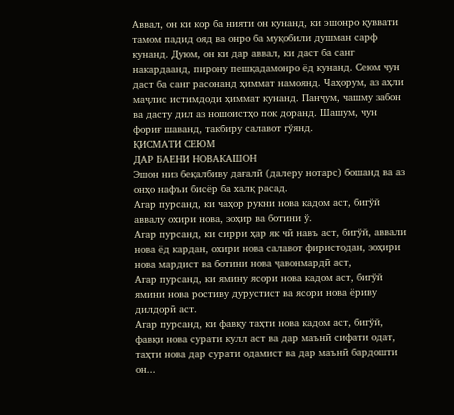Аввал, он ки кор ба нияти он кунанд, ки эшонро қуввати тамом падид ояд ва онро ба муқобили душман сарф кунанд. Дуюм, он ки дар аввал, ки даст ба санг накардаанд, пирону пешқадамонро ёд кунанд. Сеюм чун даст ба санг расонанд ҳиммат намоянд. Чаҳорум, аз аҳли маҷлис истимдоди ҳиммат кунанд. Панҷум, чашму забон ва дасту дил аз ношоистҳо пок доранд. Шашум, чун фориғ шаванд, такбиру салавот гўянд.
ҚИСМАТИ СЕЮМ
ДАР БАЕНИ НОВАКАШОН
Эшон низ беқалбиву дағалӣ (далеру нотарс) бошанд ва аз онҳо нафъи бисёр ба халқ расад.
Агар пурсанд, ки чаҳор рукни нова кадом аст, бигўй аввалу охири нова, зоҳир ва ботини ў.
Агар пурсанд, ки сирри ҳар як чӣ навъ аст, бигўй, аввали нова ёд кардан, охири нова салавот фиристодан, зоҳири нова мардист ва ботини нова ҷавонмардӣ аст,
Агар пурсанд, ки ямину ясори нова кадом аст, бигўй ямини нова ростиву дурустист ва ясори нова ёриву дилдорӣ аст.
Агар пурсанд, ки фавқу таҳти нова кадом аст, бигўй, фавқи нова сурати кулл аст ва дар маънӣ сифати одат, таҳти нова дар сурати одамист ва дар маънӣ бардошти он...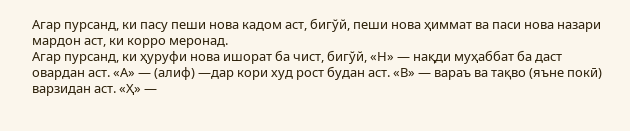Агар пурсанд, ки пасу пеши нова кадом аст, бигўй, пеши нова ҳиммат ва паси нова назари мардон аст, ки корро меронад.
Агар пурсанд, ки ҳуруфи нова ишорат ба чист, бигўй, «Н» — нақди муҳаббат ба даст овардан аст. «А» — (алиф) —дар кори худ рост будан аст. «В» — вараъ ва тақво (яъне покӣ) варзидан аст. «Ҳ» —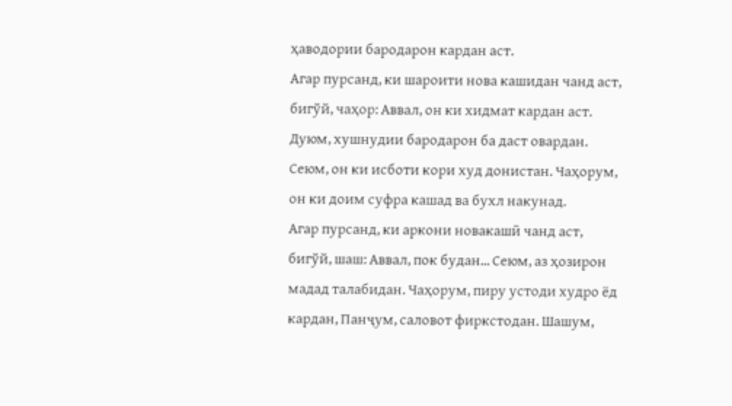ҳаводории бародарон кардан аст.
Агар пурсанд, ки шароити нова кашидан чанд аст, бигўй, чаҳор: Аввал, он ки хидмат кардан аст. Дуюм, хушнудии бародарон ба даст овардан. Сеюм, он ки исботи кори худ донистан. Чаҳорум, он ки доим суфра кашад ва бухл накунад.
Агар пурсанд, ки аркони новакашӣ чанд аст, бигўй, шаш: Аввал, пок будан... Сеюм, аз ҳозирон мадад талабидан. Чаҳорум, пиру устоди худро ёд кардан, Панҷум, саловот фиркстодан. Шашум,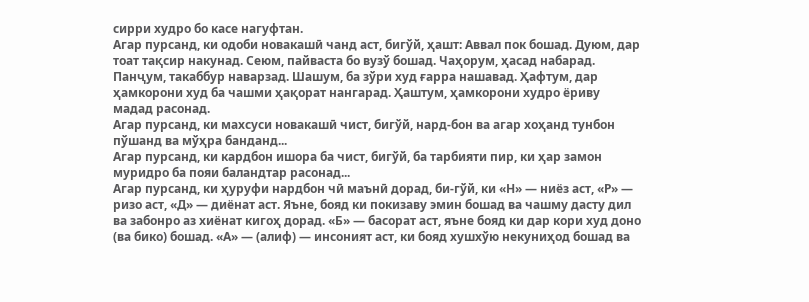сирри худро бо касе нагуфтан.
Агар пурсанд, ки одоби новакашӣ чанд аст, бигўй, ҳашт: Аввал пок бошад. Дуюм, дар тоат тақсир накунад. Сеюм, пайваста бо вузў бошад. Чаҳорум, ҳасад набарад. Панҷум, такаббур наварзад. Шашум, ба зўри худ ғарра нашавад. Ҳафтум, дар ҳамкорони худ ба чашми ҳақорат нангарад. Ҳаштум, ҳамкорони худро ёриву мадад расонад.
Агар пурсанд, ки махсуси новакашӣ чист, бигўй, нард-бон ва агар хоҳанд тунбон пўшанд ва мўҳра банданд...
Агар пурсанд, ки кардбон ишора ба чист, бигўй, ба тарбияти пир, ки ҳар замон муридро ба пояи баландтар расонад...
Агар пурсанд, ки ҳуруфи нардбон чӣ маънӣ дорад, би-гўй, ки «Н» — ниёз аст, «Р» — ризо аст, «Д» — диёнат аст. Яъне, бояд ки покизаву эмин бошад ва чашму дасту дил ва забонро аз хиёнат кигоҳ дорад. «Б» — басорат аст, яъне бояд ки дар кори худ доно (ва бико) бошад. «А» — (алиф) — инсоният аст, ки бояд хушхўю некуниҳод бошад ва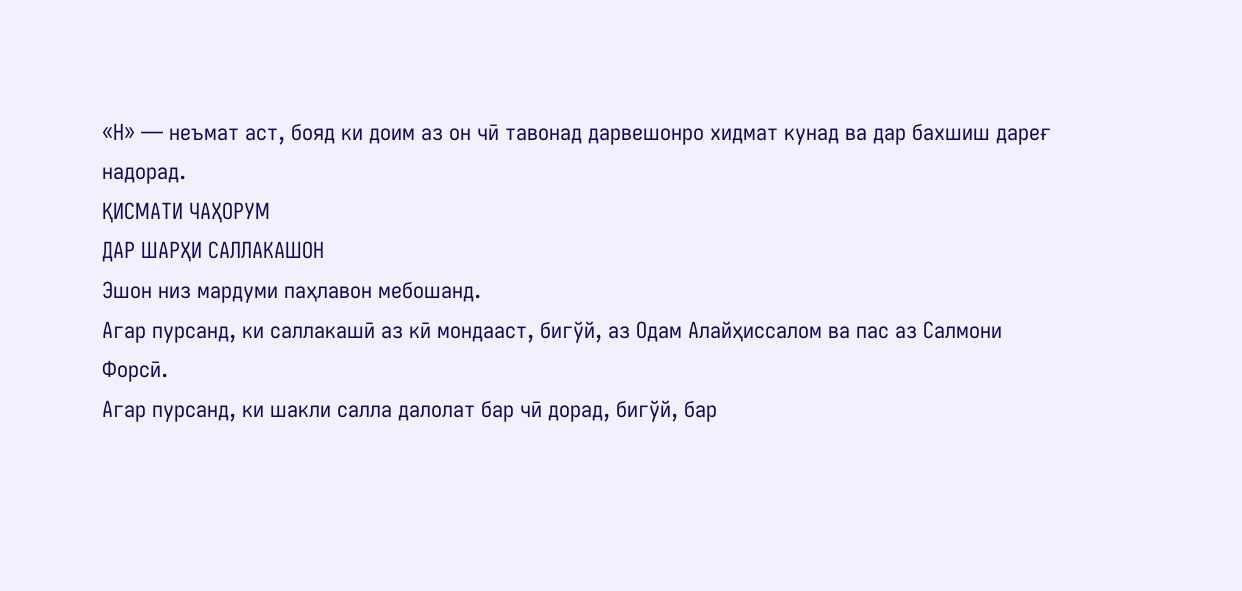«Н» — неъмат аст, бояд ки доим аз он чӣ тавонад дарвешонро хидмат кунад ва дар бахшиш дареғ надорад.
ҚИСМАТИ ЧАҲОРУМ
ДАР ШАРҲИ САЛЛАКАШОН
Эшон низ мардуми паҳлавон мебошанд.
Агар пурсанд, ки саллакашӣ аз кӣ мондааст, бигўй, аз Одам Алайҳиссалом ва пас аз Салмони Форсӣ.
Агар пурсанд, ки шакли салла далолат бар чӣ дорад, бигўй, бар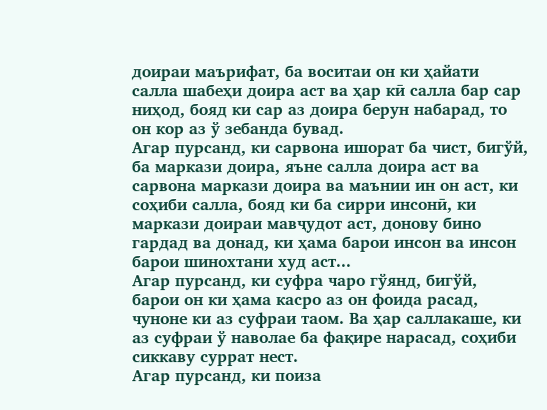доираи маърифат, ба воситаи он ки ҳайати салла шабеҳи доира аст ва ҳар кӣ салла бар сар ниҳод, бояд ки сар аз доира берун набарад, то он кор аз ў зебанда бувад.
Агар пурсанд, ки сарвона ишорат ба чист, бигўй, ба маркази доира, яъне салла доира аст ва сарвона маркази доира ва маънии ин он аст, ки соҳиби салла, бояд ки ба сирри инсонӣ, ки маркази доираи мавҷудот аст, донову бино гардад ва донад, ки ҳама барои инсон ва инсон барои шинохтани худ аст...
Агар пурсанд, ки суфра чаро гўянд, бигўй, барои он ки ҳама касро аз он фоида расад, чуноне ки аз суфраи таом. Ва ҳар саллакаше, ки аз суфраи ў наволае ба фақире нарасад, соҳиби сиккаву суррат нест.
Агар пурсанд, ки поиза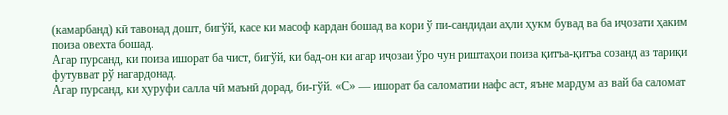(камарбанд) кӣ тавонад дошт, бигўй, касе ки масоф кардан бошад ва кори ў пи-сандидаи аҳли ҳукм бувад ва ба иҷозати ҳаким поиза овехта бошад.
Агар пурсанд, ки поиза ишорат ба чист, бигўй, ки бад-он ки агар иҷозаи ўро чун риштаҳои поиза қитъа-қитъа созанд аз тариқи футувват рў нагардонад.
Агар пурсанд, ки ҳуруфи салла чӣ маънӣ дорад, би-гўй. «С» — ишорат ба саломатии нафс аст, яъне мардум аз вай ба саломат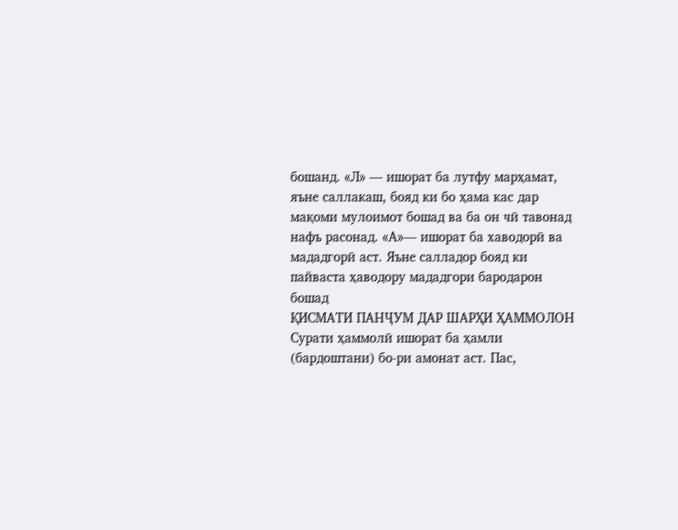бошанд. «Л» — ишорат ба лутфу марҳамат, яъне саллакаш, бояд ки бо ҳама кас дар мақоми мулоимот бошад ва ба он чӣ тавонад нафъ расонад. «А»— ишорат ба хаводорӣ ва мададгорӣ аст. Яъне салладор бояд ки пайваста ҳаводору мададгори бародарон бошад
ҚИСМАТИ ПАНҶУМ ДАР ШАРҲИ ҲАММОЛОН
Сурати ҳаммолӣ ишорат ба ҳамли (бардоштани) бо-ри амонат аст. Пас,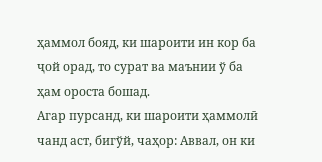ҳаммол бояд, ки шароити ин кор ба ҷой орад, то сурат ва маънии ў ба ҳам ороста бошад.
Агар пурсанд, ки шароити ҳаммолӣ чанд аст, бигўй, чаҳор: Аввал, он ки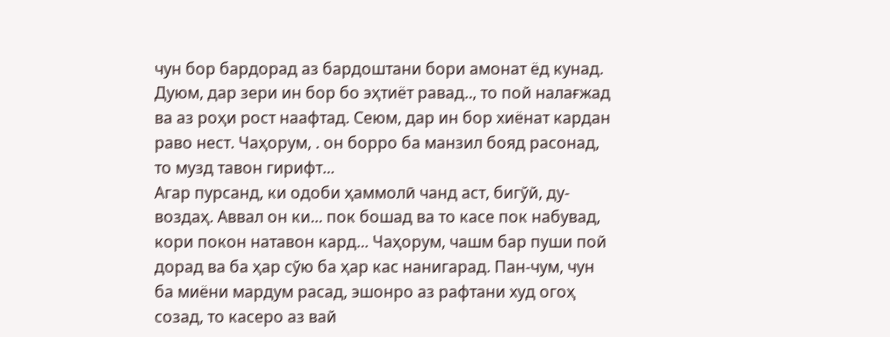чун бор бардорад аз бардоштани бори амонат ёд кунад. Дуюм, дар зери ин бор бо эҳтиёт равад.., то пой налағжад ва аз роҳи рост наафтад. Сеюм, дар ин бор хиёнат кардан раво нест. Чаҳорум, . он борро ба манзил бояд расонад, то музд тавон гирифт...
Агар пурсанд, ки одоби ҳаммолӣ чанд аст, бигўй, ду-воздаҳ. Аввал он ки... пок бошад ва то касе пок набувад, кори покон натавон кард... Чаҳорум, чашм бар пуши пой дорад ва ба ҳар сўю ба ҳар кас нанигарад. Пан-чум, чун ба миёни мардум расад, эшонро аз рафтани худ огоҳ созад, то касеро аз вай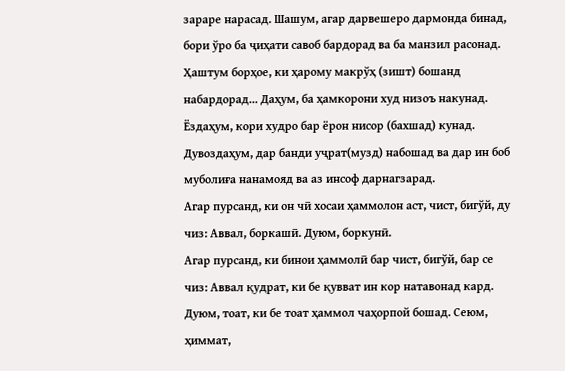зараре нарасад. Шашум, агар дарвешеро дармонда бинад, бори ўро ба ҷиҳати савоб бардорад ва ба манзил расонад. Ҳаштум борҳое, ки ҳарому макрўҳ (зишт) бошанд набардорад... Даҳум, ба ҳамкорони худ низоъ накунад. Ёздаҳум, кори худро бар ёрон нисор (бахшад) кунад. Дувоздаҳум, дар банди уҷрат(музд) набошад ва дар ин боб муболиға нанамояд ва аз инсоф дарнагзарад.
Агар пурсанд, ки он чӣ хосаи ҳаммолон аст, чист, бигўй, ду чиз: Аввал, боркашӣ. Дуюм, боркунӣ.
Агар пурсанд, ки бинои ҳаммолӣ бар чист, бигўй, бар се чиз: Аввал қудрат, ки бе қувват ин кор натавонад кард. Дуюм, тоат, ки бе тоат ҳаммол чаҳорпой бошад. Сеюм, ҳиммат,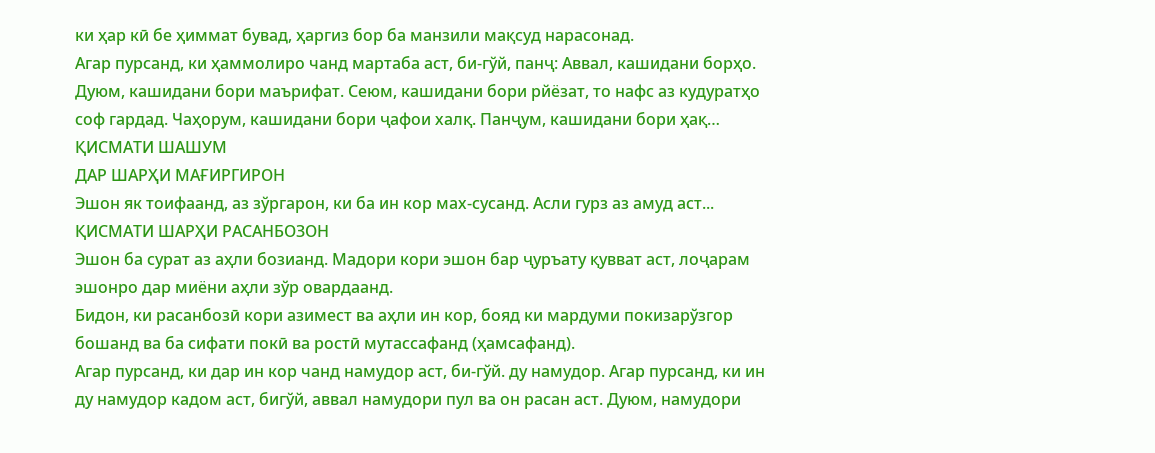ки ҳар кӣ бе ҳиммат бувад, ҳаргиз бор ба манзили мақсуд нарасонад.
Агар пурсанд, ки ҳаммолиро чанд мартаба аст, би-гўй, панҷ: Аввал, кашидани борҳо. Дуюм, кашидани бори маърифат. Сеюм, кашидани бори рйёзат, то нафс аз кудуратҳо соф гардад. Чаҳорум, кашидани бори ҷафои халқ. Панҷум, кашидани бори ҳақ…
ҚИСМАТИ ШАШУМ
ДАР ШАРҲИ МАҒИРГИРОН
Эшон як тоифаанд, аз зўргарон, ки ба ин кор мах-сусанд. Асли гурз аз амуд аст...
ҚИСМАТИ ШАРҲИ РАСАНБОЗОН
Эшон ба сурат аз аҳли бозианд. Мадори кори эшон бар ҷуръату қувват аст, лоҷарам эшонро дар миёни аҳли зўр овардаанд.
Бидон, ки расанбозӣ кори азимест ва аҳли ин кор, бояд ки мардуми покизарўзгор бошанд ва ба сифати покӣ ва ростӣ мутассафанд (ҳамсафанд).
Агар пурсанд, ки дар ин кор чанд намудор аст, би-гўй. ду намудор. Агар пурсанд, ки ин ду намудор кадом аст, бигўй, аввал намудори пул ва он расан аст. Дуюм, намудори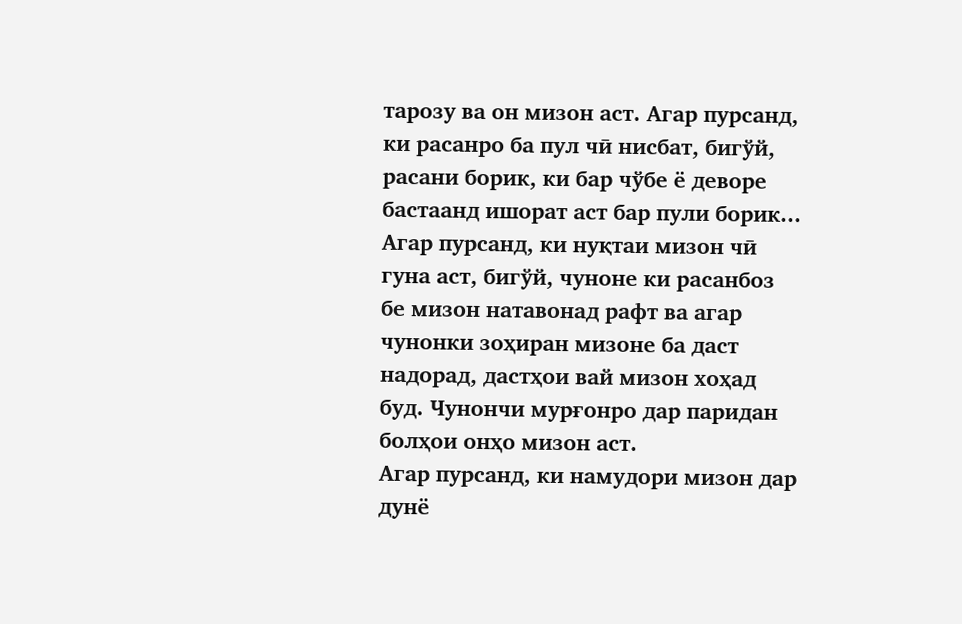тарозу ва он мизон аст. Агар пурсанд, ки расанро ба пул чӣ нисбат, бигўй, расани борик, ки бар чўбе ё деворе бастаанд ишорат аст бар пули борик...
Агар пурсанд, ки нуқтаи мизон чӣ гуна аст, бигўй, чуноне ки расанбоз бе мизон натавонад рафт ва агар чунонки зоҳиран мизоне ба даст надорад, дастҳои вай мизон хоҳад буд. Чунончи мурғонро дар паридан болҳои онҳо мизон аст.
Агар пурсанд, ки намудори мизон дар дунё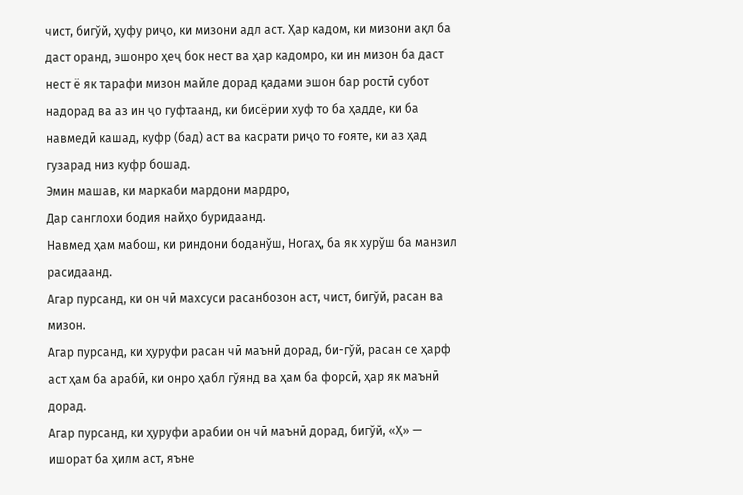чист, бигўй, ҳуфу риҷо, ки мизони адл аст. Ҳар кадом, ки мизони ақл ба даст оранд, эшонро ҳеҷ бок нест ва ҳар кадомро, ки ин мизон ба даст нест ё як тарафи мизон майле дорад қадами эшон бар ростӣ субот надорад ва аз ин ҷо гуфтаанд, ки бисёрии хуф то ба ҳадде, ки ба навмедӣ кашад, куфр (бад) аст ва касрати риҷо то ғояте, ки аз ҳад гузарад низ куфр бошад.
Эмин машав, ки маркаби мардони мардро,
Дар санглохи бодия найҳо буридаанд.
Навмед ҳам мабош, ки риндони боданўш, Ногаҳ, ба як хурўш ба манзил расидаанд.
Агар пурсанд, ки он чӣ махсуси расанбозон аст, чист, бигўй, расан ва мизон.
Агар пурсанд, ки ҳуруфи расан чӣ маънӣ дорад, би-гўй, расан се ҳарф аст ҳам ба арабӣ, ки онро ҳабл гўянд ва ҳам ба форсӣ, ҳар як маънӣ дорад.
Агар пурсанд, ки ҳуруфи арабии он чӣ маънӣ дорад, бигўй, «Ҳ» — ишорат ба ҳилм аст, яъне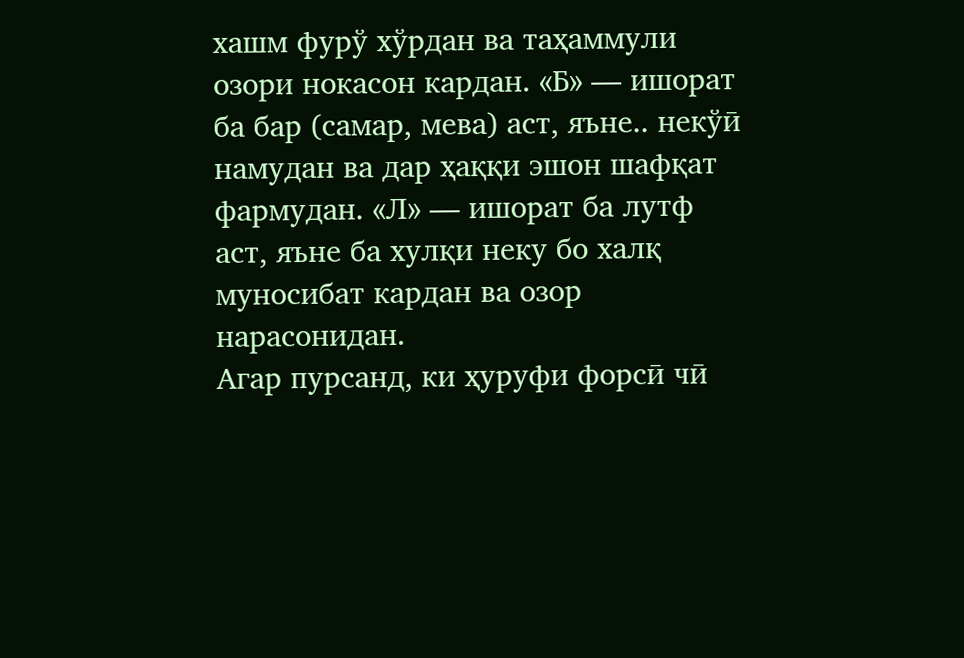хашм фурў хўрдан ва таҳаммули озори нокасон кардан. «Б» — ишорат ба бар (самар, мева) аст, яъне.. некўӣ намудан ва дар ҳаққи эшон шафқат фармудан. «Л» — ишорат ба лутф аст, яъне ба хулқи неку бо халқ муносибат кардан ва озор нарасонидан.
Агар пурсанд, ки ҳуруфи форсӣ чӣ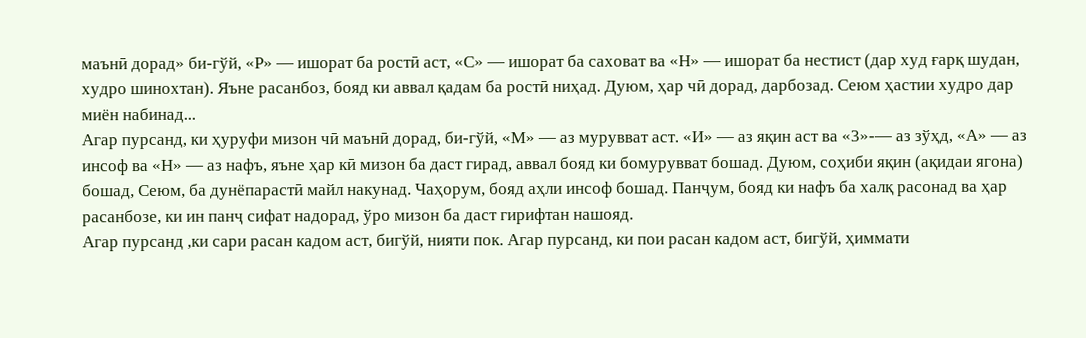маънӣ дорад» би-гўй, «Р» — ишорат ба ростӣ аст, «С» — ишорат ба саховат ва «Н» — ишорат ба нестист (дар худ ғарқ шудан, худро шинохтан). Яъне расанбоз, бояд ки аввал қадам ба ростӣ ниҳад. Дуюм, ҳар чӣ дорад, дарбозад. Сеюм ҳастии худро дар миён набинад...
Агар пурсанд, ки ҳуруфи мизон чӣ маънӣ дорад, би-гўй, «М» — аз мурувват аст. «И» — аз яқин аст ва «3»-— аз зўҳд, «А» — аз инсоф ва «Н» — аз нафъ, яъне ҳар кӣ мизон ба даст гирад, аввал бояд ки бомурувват бошад. Дуюм, соҳиби яқин (ақидаи ягона) бошад, Сеюм, ба дунёпарастӣ майл накунад. Чаҳорум, бояд аҳли инсоф бошад. Панҷум, бояд ки нафъ ба халқ расонад ва ҳар расанбозе, ки ин панҷ сифат надорад, ўро мизон ба даст гирифтан нашояд.
Агар пурсанд ,ки сари расан кадом аст, бигўй, нияти пок. Агар пурсанд, ки пои расан кадом аст, бигўй, ҳиммати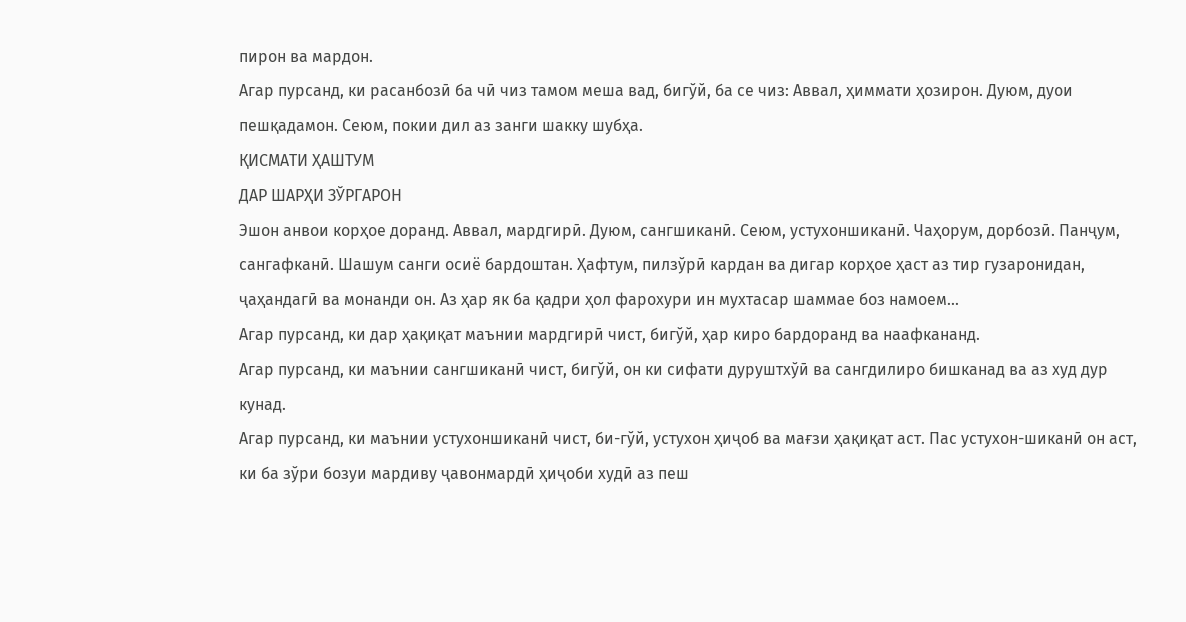пирон ва мардон.
Агар пурсанд, ки расанбозӣ ба чӣ чиз тамом меша вад, бигўй, ба се чиз: Аввал, ҳиммати ҳозирон. Дуюм, дуои пешқадамон. Сеюм, покии дил аз занги шакку шубҳа.
ҚИСМАТИ ҲАШТУМ
ДАР ШАРҲИ ЗЎРГАРОН
Эшон анвои корҳое доранд. Аввал, мардгирӣ. Дуюм, сангшиканӣ. Сеюм, устухоншиканӣ. Чаҳорум, дорбозӣ. Панҷум, сангафканӣ. Шашум санги осиё бардоштан. Ҳафтум, пилзўрӣ кардан ва дигар корҳое ҳаст аз тир гузаронидан, ҷаҳандагӣ ва монанди он. Аз ҳар як ба қадри ҳол фарохури ин мухтасар шаммае боз намоем...
Агар пурсанд, ки дар ҳақиқат маънии мардгирӣ чист, бигўй, ҳар киро бардоранд ва наафкананд.
Агар пурсанд, ки маънии сангшиканӣ чист, бигўй, он ки сифати дуруштхўӣ ва сангдилиро бишканад ва аз худ дур кунад.
Агар пурсанд, ки маънии устухоншиканӣ чист, би-гўй, устухон ҳиҷоб ва мағзи ҳақиқат аст. Пас устухон-шиканӣ он аст, ки ба зўри бозуи мардиву ҷавонмардӣ ҳиҷоби худӣ аз пеш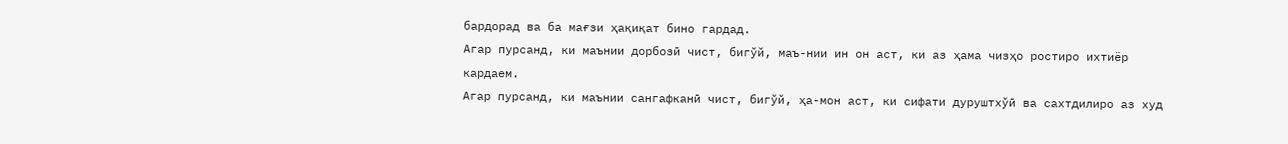бардорад ва ба мағзи ҳақиқат бино гардад.
Агар пурсанд, ки маънии дорбозӣ чист, бигўй, маъ-нии ин он аст, ки аз ҳама чизҳо ростиро ихтиёр кардаем.
Агар пурсанд, ки маънии сангафканӣ чист, бигўй, ҳа-мон аст, ки сифати дуруштхўӣ ва сахтдилиро аз худ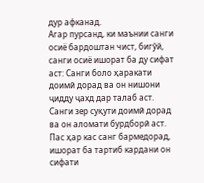дур афканад.
Агар пурсанд, ки маънии санги осиё бардоштан чист, бигўй, санги осиё ишорат ба ду сифат аст: Санги боло ҳаракати доимӣ дорад ва он нишони ҷидду ҷахд дар талаб аст. Санги зер суқути доимӣ дорад ва он аломати бурдборӣ аст. Пас ҳар кас санг бармедорад, ишорат ба тартиб кардани он сифати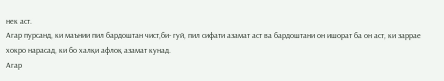нек аст.
Агар пурсанд, ки маънии пил бардоштан чист,би- гуй, пил сифати азамат аст ва бардоштани он ишорат ба он аст, ки заррае хокро нарасад, ки бо халқи афлоқ азамат кунад.
Агар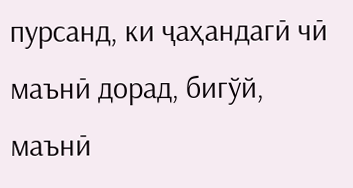пурсанд, ки ҷаҳандагӣ чӣ маънӣ дорад, бигўй, маънӣ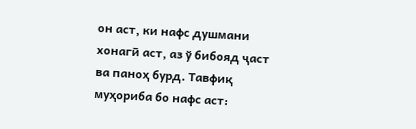он аст, ки нафс душмани хонагӣ аст, аз ў бибояд ҷаст ва паноҳ бурд. Тавфиқ муҳориба бо нафс аст: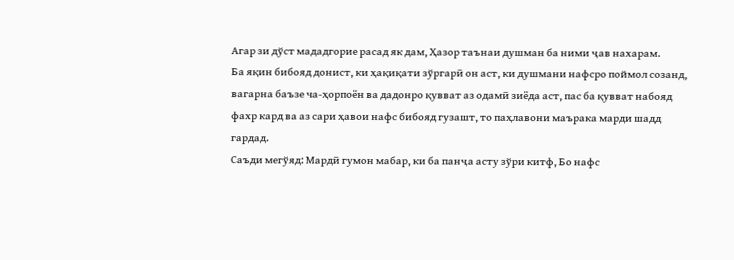Агар зи дўст мададгорие расад як дам, Ҳазор таънаи душман ба ними ҷав нахарам.
Ба яқин бибояд донист, ки ҳақиқати зўргарӣ он аст, ки душмани нафсро поймол созанд, вагарна баъзе ча-ҳорпоён ва дадонро қувват аз одамӣ зиёда аст, пас ба қувват набояд фахр кард ва аз сари ҳавои нафс бибояд гузашт, то паҳлавони маърака марди шадд гардад.
Саъди мегўяд: Мардӣ гумон мабар, ки ба панҷа асту зўри китф, Бо нафс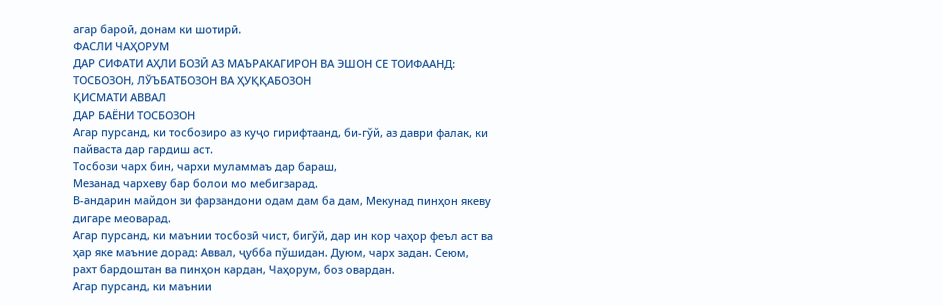агар бароӣ, донам ки шотирӣ.
ФАСЛИ ЧАҲОРУМ
ДАР СИФАТИ АҲЛИ БОЗӢ АЗ МАЪРАКАГИРОН ВА ЭШОН СЕ ТОИФААНД: ТОСБОЗОН, ЛЎЪБАТБОЗОН ВА ҲУҚҚАБОЗОН
ҚИСМАТИ АВВАЛ
ДАР БАЁНИ ТОСБОЗОН
Агар пурсанд, ки тосбозиро аз куҷо гирифтаанд, би-гўй, аз даври фалак, ки пайваста дар гардиш аст.
Тосбози чарх бин, чархи муламмаъ дар бараш,
Мезанад чархеву бар болои мо мебигзарад.
В-андарин майдон зи фарзандони одам дам ба дам, Мекунад пинҳон якеву дигаре меоварад.
Агар пурсанд, ки маънии тосбозӣ чист, бигўй, дар ин кор чаҳор феъл аст ва ҳар яке маъние дорад: Аввал, ҷубба пўшидан. Дуюм, чарх задан. Сеюм, рахт бардоштан ва пинҳон кардан, Чаҳорум, боз овардан.
Агар пурсанд, ки маънии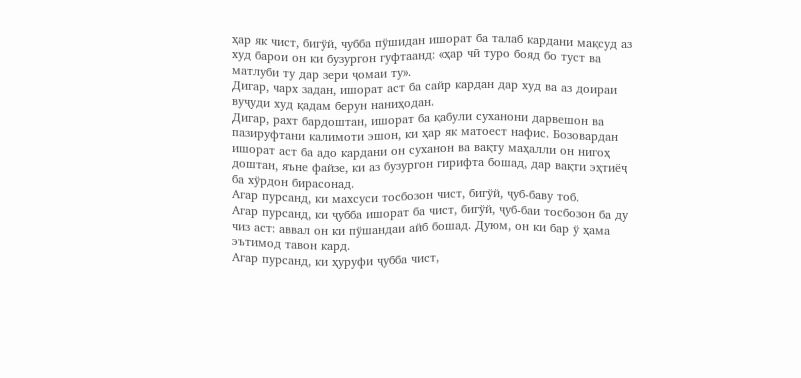ҳар як чист, бигўй, чубба пўшидан ишорат ба талаб кардани мақсуд аз худ барои он ки бузургон гуфтаанд: «ҳар чӣ туро бояд бо туст ва матлуби ту дар зери ҷомаи ту».
Дигар, чарх задан, ишорат аст ба сайр кардан дар худ ва аз доираи вуҷуди худ қадам берун наниҳодан.
Дигар, рахт бардоштан, ишорат ба қабули суханони дарвешон ва пазируфтани калимоти эшон, ки ҳар як матоест нафис. Бозовардан ишорат аст ба адо кардани он суханон ва вақту маҳалли он нигоҳ доштан, яъне файзе, ки аз бузургон гирифта бошад, дар вақти эҳтиёҷ ба хўрдон бирасонад.
Агар пурсанд, ки махсуси тосбозон чист, бигўй, ҷуб-баву тоб.
Агар пурсанд, ки ҷубба ишорат ба чист, бигўй, ҷуб-баи тосбозон ба ду чиз аст: аввал он ки пўшандаи айб бошад. Дуюм, он ки бар ў ҳама эътимод тавон кард.
Агар пурсанд, ки ҳуруфи ҷубба чист,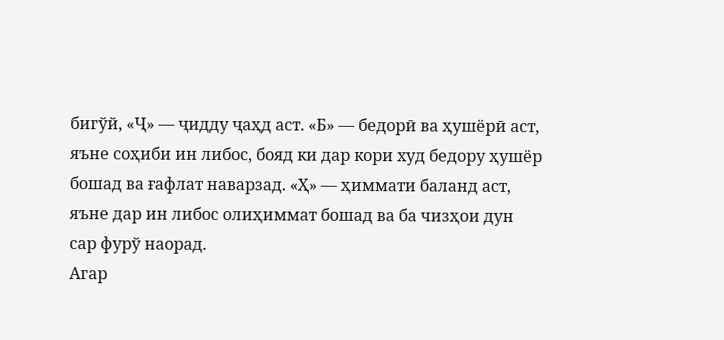бигўй, «Ҷ» — ҷидду ҷаҳд аст. «Б» — бедорӣ ва ҳушёрӣ аст, яъне соҳиби ин либос, бояд ки дар кори худ бедору ҳушёр бошад ва ғафлат наварзад. «Ҳ» — ҳиммати баланд аст, яъне дар ин либос олиҳиммат бошад ва ба чизҳои дун сар фурў наорад.
Агар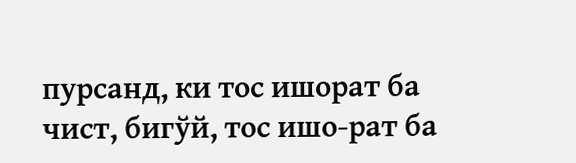пурсанд, ки тос ишорат ба чист, бигўй, тос ишо-рат ба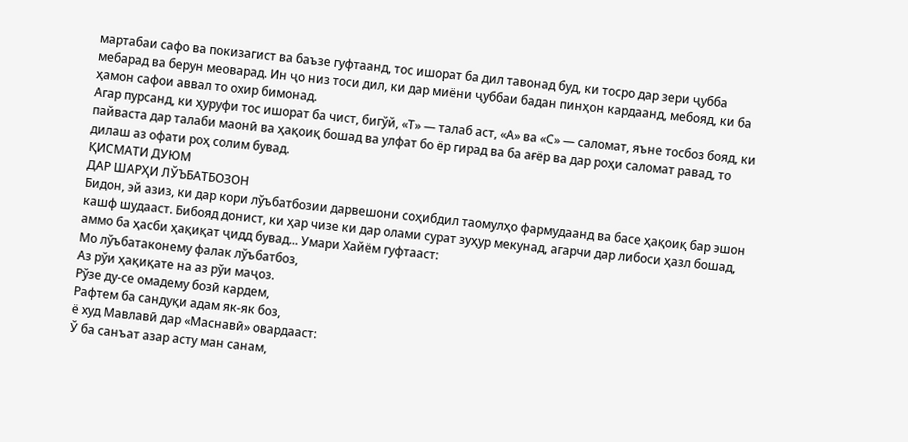мартабаи сафо ва покизагист ва баъзе гуфтаанд, тос ишорат ба дил тавонад буд, ки тосро дар зери ҷубба мебарад ва берун меоварад. Ин ҷо низ тоси дил, ки дар миёни ҷуббаи бадан пинҳон кардаанд, мебояд, ки ба ҳамон сафои аввал то охир бимонад.
Агар пурсанд, ки ҳуруфи тос ишорат ба чист, бигўй, «Т» — талаб аст, «А» ва «С» — саломат, яъне тосбоз бояд, ки пайваста дар талаби маонӣ ва ҳақоиқ бошад ва улфат бо ёр гирад ва ба ағёр ва дар роҳи саломат равад, то дилаш аз офати роҳ солим бувад.
ҚИСМАТИ ДУЮМ
ДАР ШАРҲИ ЛЎЪБАТБОЗОН
Бидон, эй азиз, ки дар кори лўъбатбозии дарвешони соҳибдил таомулҳо фармудаанд ва басе ҳақоиқ бар эшон кашф шудааст. Бибояд донист, ки ҳар чизе ки дар олами сурат зуҳур мекунад, агарчи дар либоси ҳазл бошад, аммо ба ҳасби ҳақиқат ҷидд бувад... Умари Хайём гуфтааст:
Мо лўъбатаконему фалак лўъбатбоз,
Аз рўи ҳақиқате на аз рўи маҷоз.
Рўзе ду-се омадему бозӣ кардем,
Рафтем ба сандуқи адам як-як боз,
ё худ Мавлавӣ дар «Маснавӣ» овардааст:
Ў ба санъат азар асту ман санам,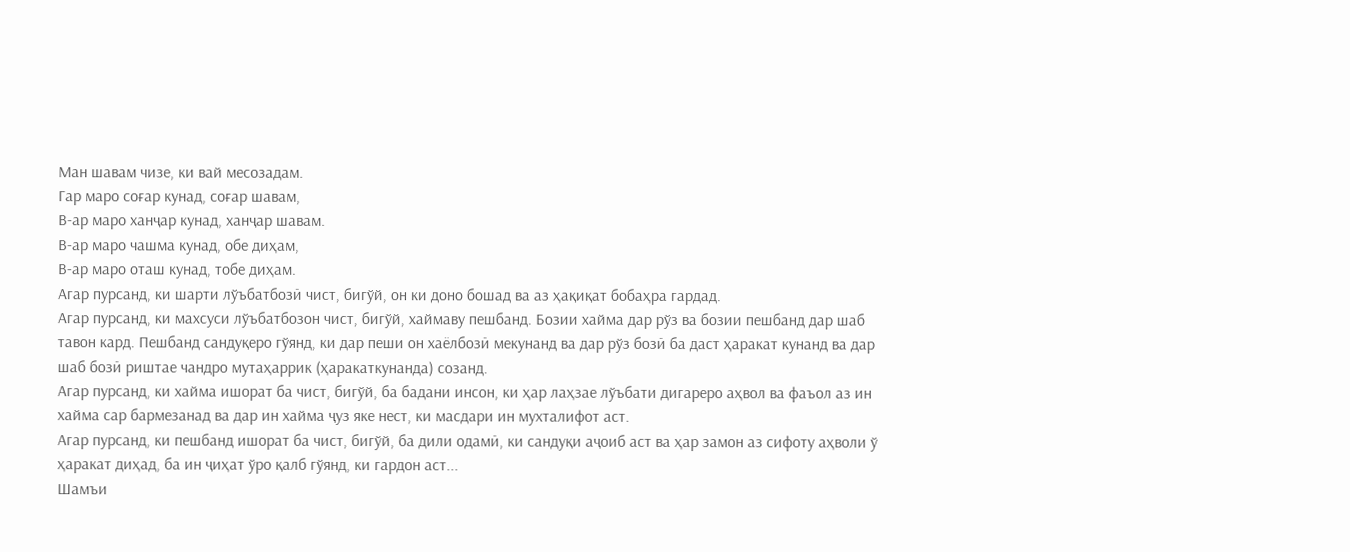Ман шавам чизе, ки вай месозадам.
Гар маро соғар кунад, соғар шавам,
В-ар маро ханҷар кунад, ханҷар шавам.
В-ар маро чашма кунад, обе диҳам,
В-ар маро оташ кунад, тобе диҳам.
Агар пурсанд, ки шарти лўъбатбозӣ чист, бигўй, он ки доно бошад ва аз ҳақиқат бобаҳра гардад.
Агар пурсанд, ки махсуси лўъбатбозон чист, бигўй, хаймаву пешбанд. Бозии хайма дар рўз ва бозии пешбанд дар шаб тавон кард. Пешбанд сандуқеро гўянд, ки дар пеши он хаёлбозӣ мекунанд ва дар рўз бозӣ ба даст ҳаракат кунанд ва дар шаб бозӣ риштае чандро мутаҳаррик (ҳаракаткунанда) созанд.
Агар пурсанд, ки хайма ишорат ба чист, бигўй, ба бадани инсон, ки ҳар лаҳзае лўъбати дигареро аҳвол ва фаъол аз ин хайма сар бармезанад ва дар ин хайма ҷуз яке нест, ки масдари ин мухталифот аст.
Агар пурсанд, ки пешбанд ишорат ба чист, бигўй, ба дили одамӣ, ки сандуқи аҷоиб аст ва ҳар замон аз сифоту аҳволи ў ҳаракат диҳад, ба ин ҷиҳат ўро қалб гўянд, ки гардон аст...
Шамъи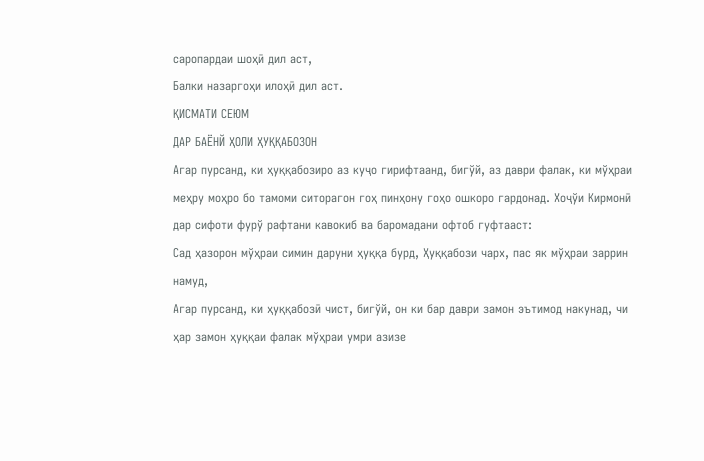саропардаи шоҳӣ дил аст,
Балки назаргоҳи илоҳӣ дил аст.
ҚИСМАТИ СЕЮМ
ДАР БАЁНЙ ҲОЛИ ҲУҚҚАБОЗОН
Агар пурсанд, ки ҳуққабозиро аз куҷо гирифтаанд, бигўй, аз даври фалак, ки мўҳраи меҳру моҳро бо тамоми ситорагон гоҳ пинҳону гоҳо ошкоро гардонад. Хоҷўи Кирмонӣ дар сифоти фурў рафтани кавокиб ва баромадани офтоб гуфтааст:
Сад ҳазорон мўҳраи симин даруни ҳуққа бурд, Ҳуққабози чарх, пас як мўҳраи заррин намуд,
Агар пурсанд, ки ҳуққабозӣ чист, бигўй, он ки бар даври замон эътимод накунад, чи ҳар замон ҳуққаи фалак мўҳраи умри азизе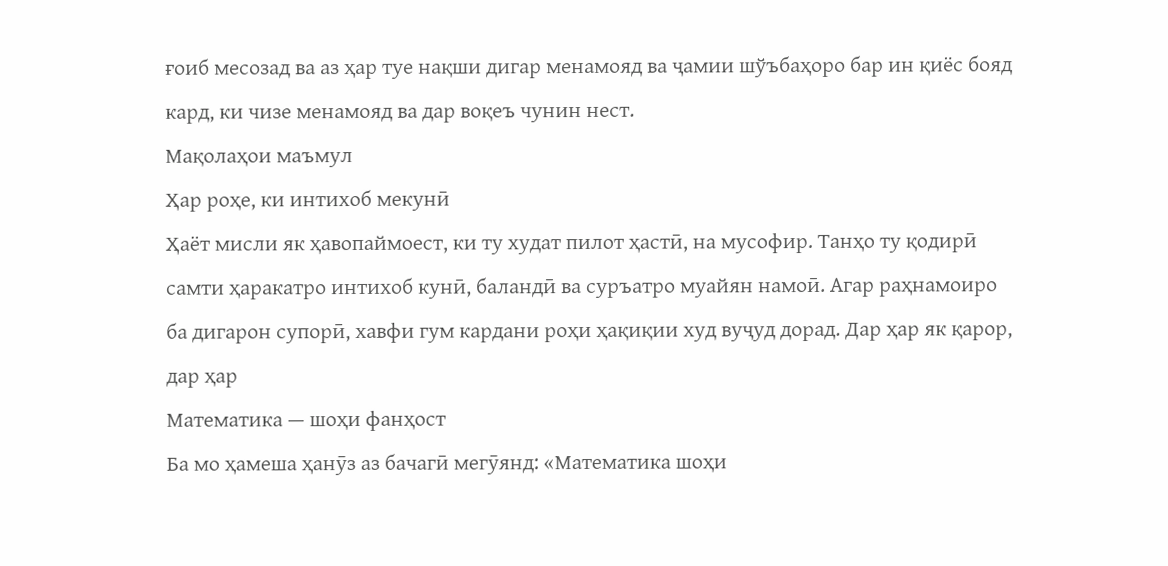ғоиб месозад ва аз ҳар туе нақши дигар менамояд ва ҷамии шўъбаҳоро бар ин қиёс бояд кард, ки чизе менамояд ва дар воқеъ чунин нест.
Мақолаҳои маъмул
Ҳар роҳе, ки интихоб мекунӣ
Ҳаёт мисли як ҳавопаймоест, ки ту худат пилот ҳастӣ, на мусофир. Танҳо ту қодирӣ самти ҳаракатро интихоб кунӣ, баландӣ ва суръатро муайян намоӣ. Агар раҳнамоиро ба дигарон супорӣ, хавфи гум кардани роҳи ҳақиқии худ вуҷуд дорад. Дар ҳар як қарор, дар ҳар
Математика — шоҳи фанҳост
Ба мо ҳамеша ҳанӯз аз бачагӣ мегӯянд: «Математика шоҳи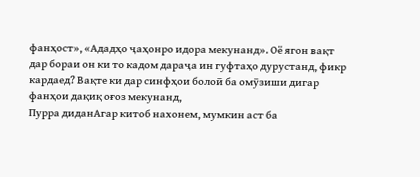фанҳост», «Ададҳо ҷаҳонро идора мекунанд». Оё ягон вақт дар бораи он ки то кадом дараҷа ин гуфтаҳо дурустанд, фикр кардаед? Вақте ки дар синфҳои болоӣ ба омӯзиши дигар фанҳои дақиқ оғоз мекунанд,
Пурра диданАгар китоб нахонем, мумкин аст ба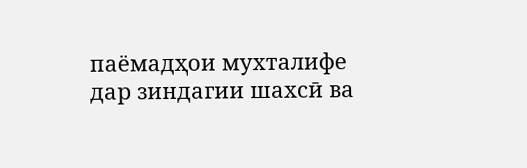паёмадҳои мухталифе дар зиндагии шахсӣ ва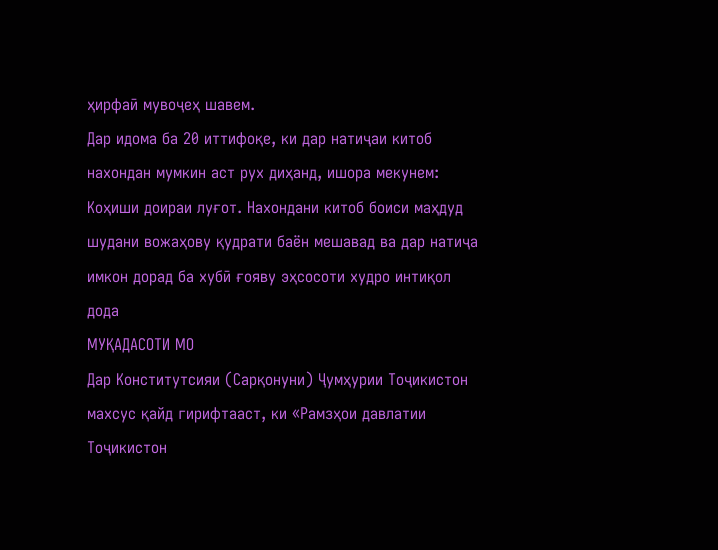ҳирфаӣ мувоҷеҳ шавем.
Дар идома ба 20 иттифоқе, ки дар натиҷаи китоб нахондан мумкин аст рух диҳанд, ишора мекунем: Коҳиши доираи луғот. Нахондани китоб боиси маҳдуд шудани вожаҳову қудрати баён мешавад ва дар натиҷа имкон дорад ба хубӣ ғояву эҳсосоти худро интиқол дода
МУҚАДАСОТИ МО
Дар Конститутсияи (Сарқонуни) Ҷумҳурии Тоҷикистон махсус қайд гирифтааст, ки «Рамзҳои давлатии Тоҷикистон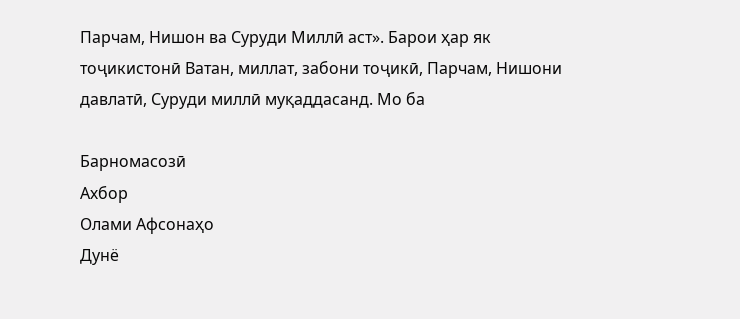Парчам, Нишон ва Суруди Миллӣ аст». Барои ҳар як тоҷикистонӣ Ватан, миллат, забони тоҷикӣ, Парчам, Нишони давлатӣ, Суруди миллӣ муқаддасанд. Мо ба

Барномасозӣ
Ахбор
Олами Афсонаҳо
Дунё